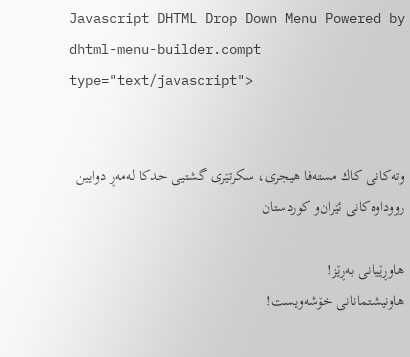Javascript DHTML Drop Down Menu Powered by dhtml-menu-builder.compt type="text/javascript">


وته‌كانی‌ كاك مسته‌فا هیجری، سكرتێری گشتیی حدكا له‌مه‌ڕ دوایین رووداوه‌كانی‌ ئێران‌و كوردستان

هاوڕێیانی‌ به‌ڕێز!
هاونیشتمانانی‌ خۆشه‌ویست!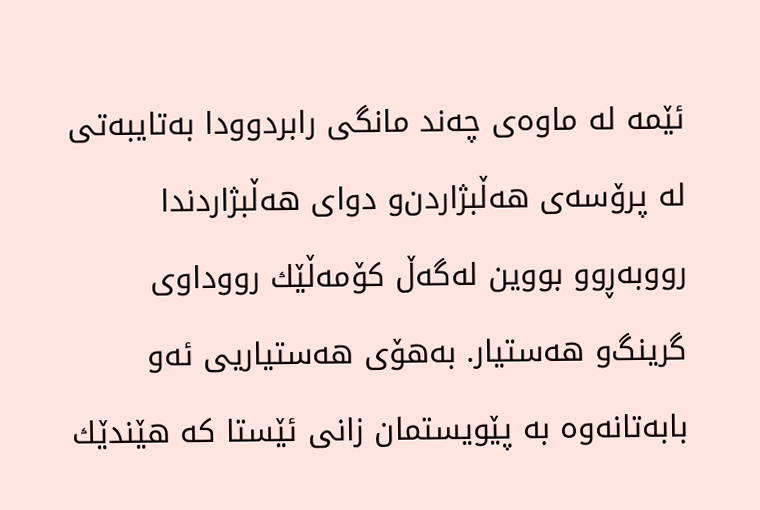ئێمه‌ له‌ ماوه‌ی‌ چه‌ند مانگی‌ رابردوودا به‌تایبه‌تی‌ له‌ پرۆسه‌ی‌ هه‌ڵبژاردن‌و دوای‌ هه‌ڵبژاردندا رووبه‌ڕوو بووین له‌گه‌ڵ كۆمه‌ڵێك رووداوی‌ گرینگ‌و هه‌ستیار. به‌هۆی‌ هه‌ستیاریی‌ ئه‌و بابه‌تانه‌وه‌ به‌ پێویستمان زانی‌ ئێستا كه‌ هێندێك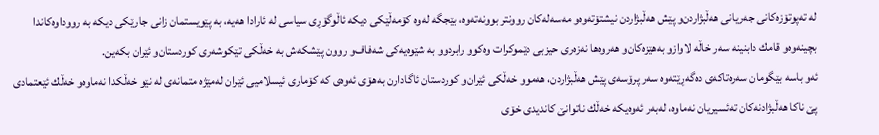له‌ ته‌پوتۆزه‌كانی‌ جه‌ریانی‌ هه‌ڵبژاردن‌و پێش هه‌ڵبژاردن نیشتۆته‌وه‌‌و مه‌سه‌له‌كان روونتر بوونه‌ته‌وه‌، بێجگه‌ له‌وه‌ كۆمه‌ڵێكی‌ دیكه‌ ئاڵوگۆڕی‌ سیاسی‌ له‌ ئارادا هه‌یه‌، به‌ پێویستمان زانی‌ جارێكی‌ دیكه‌ به‌ رووداوه‌كاندا بچینه‌وه‌‌و قامك دابنینه‌ سه‌ر خاڵه‌ لاواز‌و به‌هێزه‌كان‌و هه‌روه‌ها نه‌زه‌ری‌ حیزبی‌ دێموكرات وه‌كوو رابردوو به‌ شێوه‌یه‌كی‌ شه‌فاف‌و روون پێشكه‌ش به‌ خه‌ڵكی‌ تێكوشه‌ری‌ كوردستان‌و ئێران بكه‌ین.
ئه‌و باسه‌ بێگومان سه‌ره‌تاكه‌ی‌ ده‌گه‌ڕێته‌وه‌ سه‌ر پرۆسه‌ی‌ پێش هه‌ڵبژاردن، هه‌موو خه‌ڵكی‌ ئێران‌و كوردستان ئاگادارن به‌هۆی‌ ئه‌وه‌ی‌ كه‌ كۆماری‌ ئیسلامیی‌ ئێران له‌مێژه‌ متمانه‌ی‌ له‌ نێو خه‌ڵكدا نه‌ماوه‌‌و خه‌ڵك ئێعتمادی‌ پێ‌ ناكا هه‌ڵبژادنه‌كان ته‌ئسیریان نه‌ماوه‌، له‌به‌ر ئه‌وه‌یكه‌ خه‌ڵك ناتوانێ‌ كاندیدی‌ خۆی‌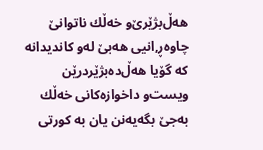هه‌ڵ‌بژێرێ‌‌و خه‌ڵك ناتوانێ‌ چاوه‌ڕ,انیی‌ هه‌بێ‌ له‌و كاندیدانه‌ كه‌ گۆیا هه‌ڵ‌ده‌بژێردرێن ویست‌و داخوازه‌كانی‌ خه‌ڵك به‌جێ‌ بگه‌یه‌نن یان به‌ كورتی‌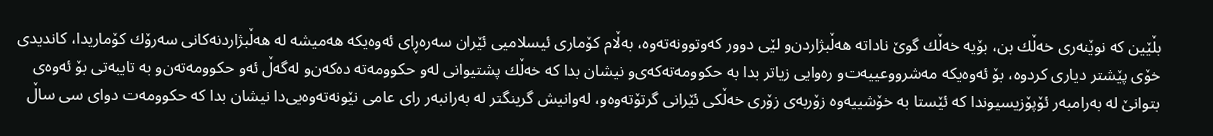بڵێین كه‌ نوێنه‌ری‌ خه‌ڵك بن، بۆیه‌ خه‌ڵك گوێ‌ ناداته‌ هه‌ڵبژاردن‌و لێی‌ دوور كه‌وتوونه‌ته‌وه‌، به‌ڵام كۆماری‌ ئیسلامیی‌ ئێران سه‌ره‌ڕای‌ ئه‌وه‌یكه‌ هه‌میشه‌ له‌ هه‌ڵبژاردنه‌كانی‌ سه‌رۆك كۆماریدا، كاندیدی‌ خۆی‌ پێشتر دیاری‌ كردوه‌، بۆ ئه‌وه‌یكه‌ مه‌شرووعییه‌ت‌و ره‌وایی‌ زیاتر بدا به‌ حكوومه‌ته‌كه‌ی‌‌و نیشان بدا كه‌ خه‌ڵك پشتیوانی‌ له‌و حكوومه‌ته‌ ده‌كه‌ن‌و له‌گه‌ڵ ئه‌و حكوومه‌ته‌ن‌و به‌ تایبه‌تی‌ بۆ ئه‌وه‌ی‌ بتوانێ‌ له‌ به‌رامبه‌ر ئۆپۆزیسیوندا كه‌ ئێستا به‌ خۆشییه‌وه‌ زۆربه‌ی‌ زۆری‌ خه‌ڵكی‌ ئێرانی‌ گرتۆته‌وه‌‌و، له‌وانیش گرینگتر له‌ به‌رانبه‌ر رای‌ عامی‌ نێونه‌ته‌وه‌یی‌دا نیشان بدا كه‌ حكوومه‌ت دوای‌ سی‌ ساڵ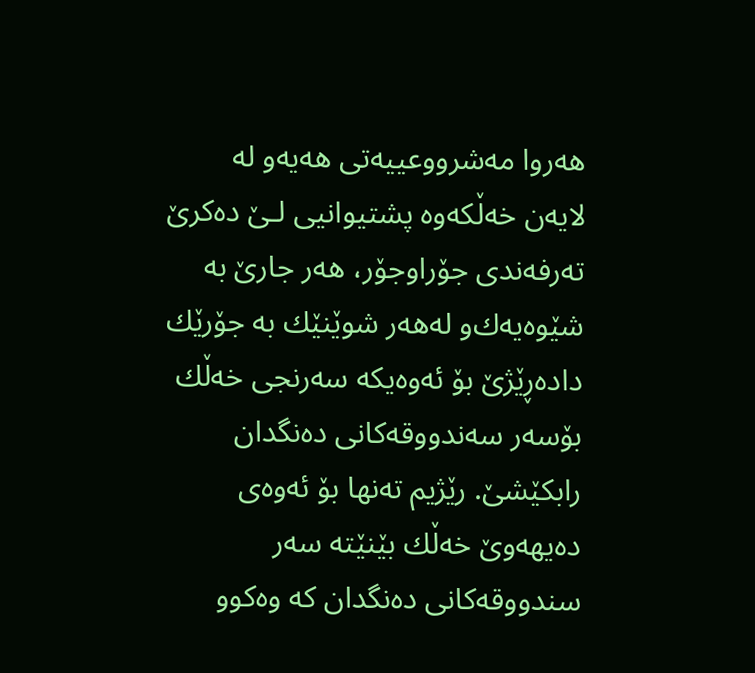هه‌روا مه‌شرووعییه‌تی‌ هه‌یه‌‌و له‌ لایه‌ن خه‌ڵكه‌وه‌ پشتیوانیی‌ لـێ‌ ده‌كرێ‌ ته‌رفه‌ندی‌ جۆراوجۆر، هه‌ر جارێ‌ به‌ شێوه‌یه‌ك‌و له‌هه‌ر شوێنێك به‌ جۆرێك داده‌ڕێژێ‌ بۆ ئه‌وه‌یكه‌ سه‌رنجی‌ خه‌ڵك بۆسه‌ر سه‌ندووقه‌كانی‌ ده‌نگدان رابكێشێ‌. رێژیم ته‌نها بۆ ئه‌وه‌ی‌ ده‌یهه‌وێ‌ خه‌ڵك بێنێته‌ سه‌ر سندووقه‌كانی‌ ده‌نگدان كه‌ وه‌كوو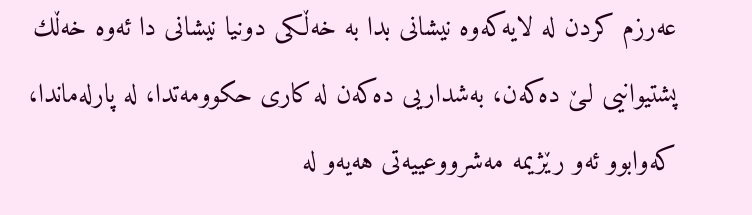عه‌رزم كردن له‌ لایه‌كه‌وه‌ نیشانی‌ بدا به‌ خه‌ڵكی‌ دونیا نیشانی‌ دا ئه‌وه‌ خه‌ڵك پشتیوانیی‌ لـێ‌ ده‌كه‌ن، به‌شداریی‌ ده‌كه‌ن له‌ كاری‌ حكوومه‌تدا، له‌ پارله‌ماندا، كه‌وابوو ئه‌و رێژیمه‌ مه‌شرووعییه‌تی‌ هه‌یه‌‌و له‌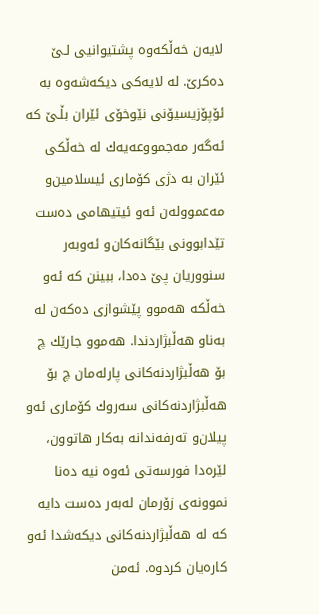لایه‌ن خه‌ڵكه‌وه‌ پشتیوانیی‌ لـێ‌ ده‌كرێ‌. له‌ لایه‌كی‌ دیكه‌شه‌وه‌ به‌ ئۆپۆزیسیۆنی‌ نێوخۆی‌ ئێران بڵـێ‌ كه‌ ئه‌گه‌ر مه‌جمووعه‌یه‌ك له‌ خه‌ڵكی‌ ئێران به‌ دژی‌ كۆماری‌ ئیسلامین‌و مه‌عمووله‌ن ئه‌و ئیتیهامی‌ ده‌ست تێدابوونی‌ بێگانه‌كان‌و ئه‌وبه‌ر سنووریان پێ‌ ده‌دا، ببینن كه‌ ئه‌و خه‌ڵكه‌ هه‌موو پێشوازی‌ ده‌كه‌ن له‌ به‌ناو هه‌ڵبژاردندا. هه‌موو جارێك چ بۆ هه‌ڵبژاردنه‌كانی‌ پارله‌مان چ بۆ هه‌ڵبژاردنه‌كانی‌ سه‌روك كۆماری‌ ئه‌و پیلان‌و ته‌رفه‌ندانه‌ به‌كار هاتوون، لێره‌دا فورسه‌تی‌ ئه‌وه‌ نیه‌ ده‌نا نموونه‌ی‌ زۆرمان له‌به‌ر ده‌ست دایه‌ كه‌ له‌ هه‌ڵبژاردنه‌كانی‌ دیكه‌شدا ئه‌و كاره‌یان كردوه‌. ئه‌من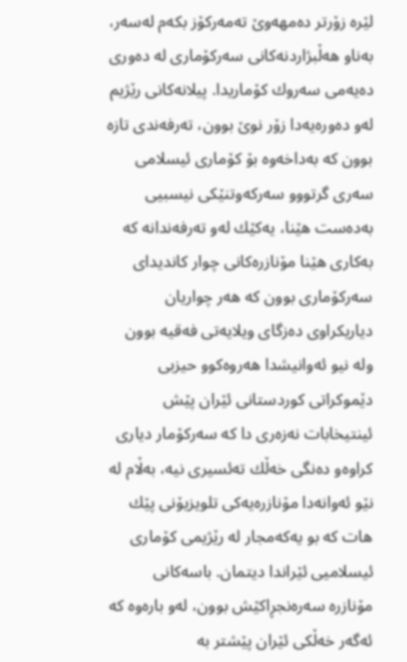لێره‌ زۆرتر ده‌مهه‌وێ‌ ته‌مه‌ركۆز بكه‌م له‌سه‌ر، به‌ناو هه‌ڵبژاردنه‌كانی‌ سه‌ركۆماری‌ له‌ ده‌وری‌ ده‌یه‌می‌ سه‌روك كۆماریدا. پیلانه‌كانی‌ رێژیم له‌و ده‌وره‌یه‌دا زۆر نوێ‌ بوون، ته‌رفه‌ندی‌ تازه‌ بوون كه‌ به‌داخه‌وه‌ بۆ كۆماری‌ ئیسلامی‌ سه‌ری‌ گرتوو‌و سه‌ركه‌وتنێكی‌ نیسبیی‌ به‌ده‌ست هێنا، یه‌كێك له‌و ته‌رفه‌ندانه‌ كه‌ به‌كاری‌ هێنا مۆنازره‌كانی‌ چوار كاندیدای‌ سه‌ركۆماری‌ بوون كه‌ هه‌ر چواریان دیاریكراوی‌ ده‌زگای‌ ویلایه‌تی‌ فه‌قیه بوون وله‌ نیو ئه‌وانیشدا هه‌روه‌كوو حیزبی‌ دێموكراتی‌ كوردستانی‌ ئێران پێش ئینتیخابات نه‌زه‌ری‌ دا كه‌ سه‌ركۆمار دیاری‌ كراوه‌‌و ده‌نگی‌ خه‌ڵك ته‌ئسیری‌ نیه‌، به‌ڵام له‌ نێو ئه‌وانه‌دا مۆنازره‌یه‌كی‌ تلویزیۆنی‌ پێك هات كه‌ بو یه‌كه‌مجار له‌ رێژیمی‌ كۆماری‌ ئیسلامیی‌ ئێراندا دیتمان. باسه‌كانی‌ مۆنازره‌ سه‌ره‌نجڕاكێش بوون، له‌و باره‌وه‌ كه‌ ئه‌گه‌ر خه‌ڵكی‌ ئێران پێشتر به‌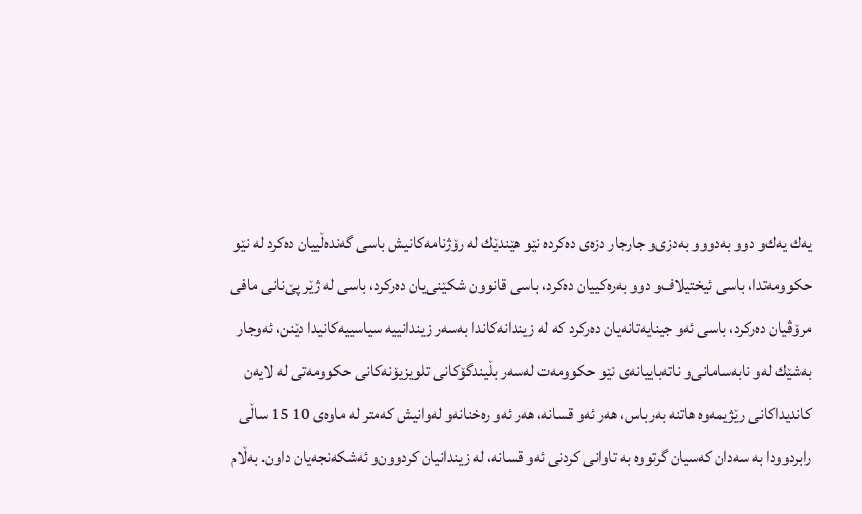یه‌ك یه‌ك‌و دوو به‌دوو‌و به‌دزی‌‌و جارجار دزه‌ی‌ ده‌كرده‌ نێو هێندێك له‌ رۆژنامه‌كانیش باسی‌ گه‌نده‌ڵییان ده‌كرد له‌ نێو حكوومه‌تدا، باسی‌ ئیختیلاف‌و دوو به‌ره‌كییان ده‌كرد، باسی‌ قانوون شكێنی‌یان ده‌ركرد، باسی‌ له‌ ژێر پێ‌نانی‌ مافی‌ مرۆڤیان ده‌ركرد، باسی‌ ئه‌و جینایه‌تانه‌یان ده‌ركرد كه‌ له‌ زیندانه‌كاندا به‌سه‌ر زیندانییه‌ سیاسییه‌كانیدا دێنن، ئه‌وجار به‌شێك له‌و نابه‌سامانی‌‌و ناته‌باییانه‌ی‌ نێو حكوومه‌ت له‌سه‌ر بڵیندگۆكانی‌ تلویزیۆنه‌كانی‌ حكوومه‌تی‌ له‌ لایه‌ن كاندیداكانی‌ رێژیمه‌وه‌ هاتنه‌ به‌رباس، هه‌ر ئه‌و قسانه‌، هه‌ر ئه‌و ره‌خنانه‌‌و له‌وانیش كه‌متر له‌ ماوه‌ی‌ 10 15 ساڵی‌ رابردوودا به‌ سه‌دان كه‌سیان گرتووه‌ به‌ تاوانی‌ كردنی‌ ئه‌و قسانه‌، له‌ زیندانیان كردوون‌و ئه‌شكه‌نجه‌یان داون. به‌ڵام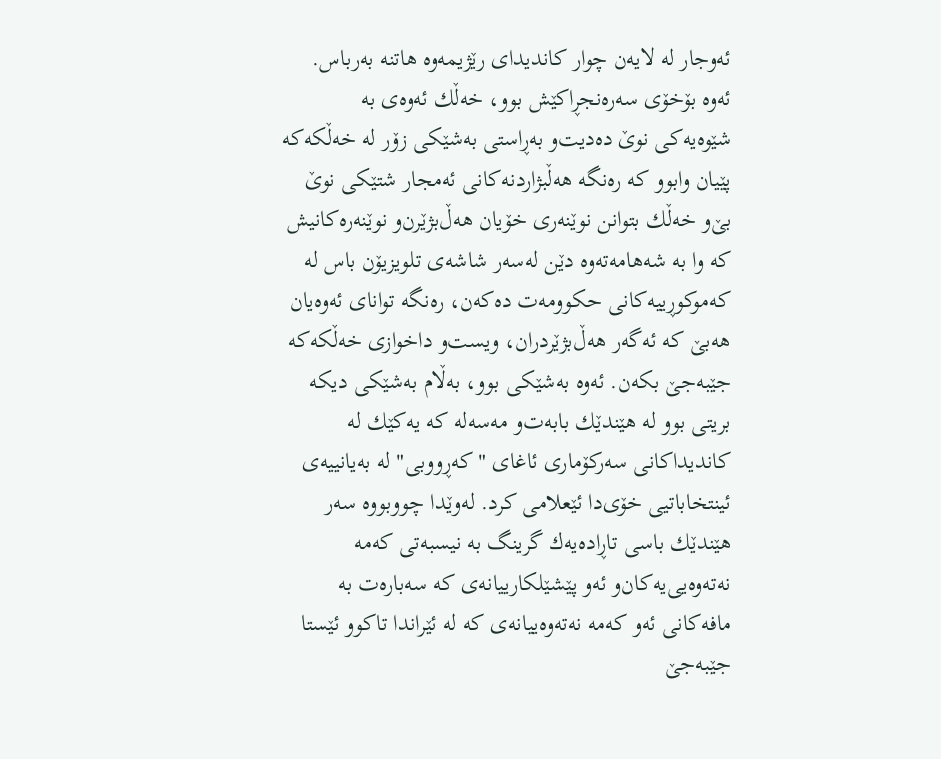ئه‌وجار له‌ لایه‌ن چوار كاندیدای‌ رێژیمه‌وه‌ هاتنه‌ به‌رباس. ئه‌وه‌ بۆخۆی‌ سه‌ره‌نجڕاكێش بوو، خه‌ڵك ئه‌وه‌ی‌ به‌ شێوه‌یه‌كی‌ نوێ‌ ده‌دیت‌و به‌ڕاستی‌ به‌شێكی‌ زۆر له‌ خه‌ڵكه‌كه‌ پێیان وابوو كه‌ ره‌نگه‌ هه‌ڵبژاردنه‌كانی‌ ئه‌مجار شتێكی‌ نوێ‌ بێ‌‌و خه‌ڵك بتوانن نوێنه‌ری‌ خۆیان هه‌ڵ‌بژێرن‌و نوێنه‌ره‌كانیش كه‌ وا به‌ شه‌هامه‌ته‌وه‌ دێن له‌سه‌ر شاشه‌ی‌ تلویزیۆن باس له‌ كه‌موكوڕییه‌كانی‌ حكوومه‌ت ده‌كه‌ن، ره‌نگه‌ توانای‌ ئه‌وه‌یان هه‌بێ‌ كه‌ ئه‌گه‌ر هه‌ڵ‌بژێردران، ویست‌و داخوازی‌ خه‌ڵكه‌كه‌ جێبه‌جێ‌ بكه‌ن. ئه‌وه‌ به‌شێكی‌ بوو، به‌ڵام به‌شێكی‌ دیكه‌ بریتی‌ بوو له‌ هێندێك بابه‌ت‌و مه‌سه‌له‌ كه‌ یه‌كێك له‌ كاندیداكانی‌ سه‌ركۆماری‌ ئاغای‌ "كه‌ڕووبی‌" له‌ به‌یانییه‌ی‌ ئینتخاباتیی‌ خۆی‌دا ئێعلامی‌ كرد. له‌وێدا چووبووه‌ سه‌ر هێندێك باسی‌ تاڕاده‌یه‌ك گرینگ به‌ نیسبه‌تی‌ كه‌مه‌ نه‌ته‌وه‌یی‌یه‌كان‌و ئه‌و پێشێلكارییانه‌ی‌ كه‌ سه‌باره‌ت به‌ مافه‌كانی‌ ئه‌و كه‌مه‌ نه‌ته‌وه‌ییانه‌ی‌ كه‌ له‌ ئێراندا تاكوو ئێستا جێبه‌جێ‌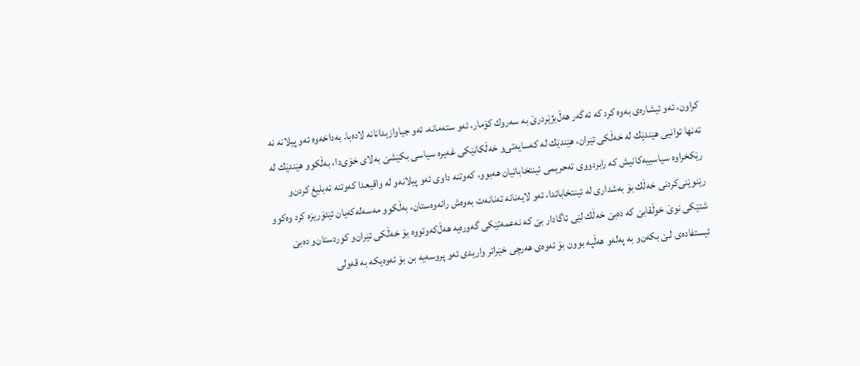كراون، ئه‌و ئیشاره‌ی‌ به‌وه‌ كرد كه‌ ئه‌گه‌ر هه‌ڵ‌بژێردرێ‌ به‌ سه‌روك كۆمار، ئه‌و سته‌مانه‌، ئه‌و جیاوازیدانانه‌ لاده‌با. به‌داخه‌وه‌ ئه‌و پیلانه‌ نه‌ ته‌نها توانیی‌ هێندێك له‌ خه‌ڵكی‌ ئێران، هێندێك له‌ كه‌سایه‌تی‌‌و خه‌ڵكانێكی‌ غه‌یره‌ سیاسی‌ بكێشێ‌ به‌لای‌ خۆی‌دا، به‌ڵكوو هێندێك له‌ رێكخراوه‌ سیاسییه‌كانیش كه‌ رابردووی‌ ته‌حریمی‌ ئینتخاباتیان هه‌بوو، كه‌وتنه‌ داوی‌ ئه‌و پیلانه‌‌و له‌ واقیعدا كه‌وتنه‌ ته‌بلیغ كردن‌و رێنوێنی‌كردنی‌ خه‌ڵك بۆ به‌شداری‌ له‌ ئینتخاباتدا، ئه‌و لایه‌نانه‌ ته‌نانه‌ت به‌وه‌ش رانه‌وه‌ستان، به‌ڵكوو مه‌سه‌له‌كه‌یان ئێئۆریزه‌ كرد وه‌كوو شتێكی‌ نوێ‌ خوڵقابێ‌ كه‌ ده‌بێ‌ خه‌ڵك لێی‌ ئاگادار بێ‌ كه‌ نه‌عمه‌تێكی‌ گه‌وره‌یه‌ هه‌ڵ‌كه‌وتووه‌ بۆ خه‌ڵكی‌ ئێران‌و كوردستان‌و ده‌بێ‌ ئیستفاده‌ی‌ لـێ‌ بكه‌ن‌و به‌ په‌له‌‌و هه‌ڵپه‌ بوون بۆ ئه‌وه‌ی‌ هه‌رچی‌ خێراتر واریدی‌ ئه‌و پروسه‌یه‌ بن بۆ ئه‌وه‌یكه‌ به‌ قه‌ولی‌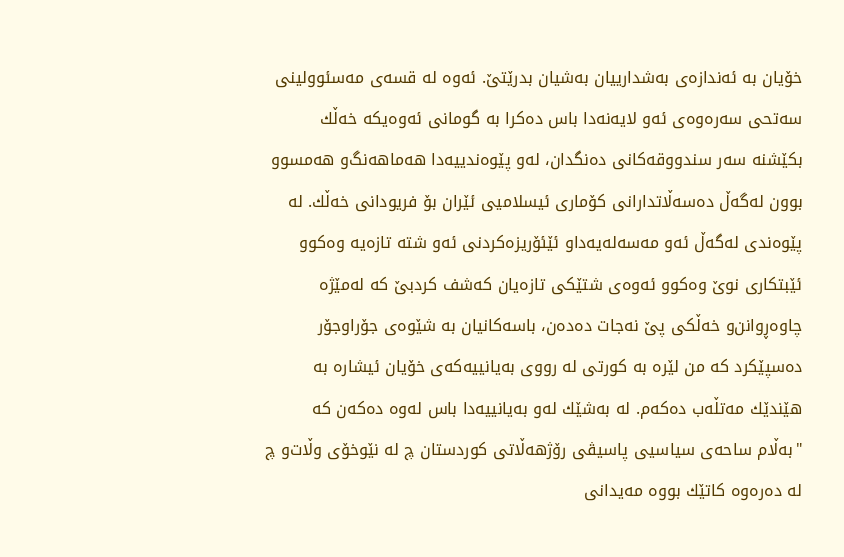خۆیان به‌ ئه‌ندازه‌ی‌ به‌شدارییان به‌شیان بدرێتێ‌. ئه‌وه‌ له‌ قسه‌ی‌ مه‌سئوولینی‌ سه‌تحی‌ سه‌ره‌وه‌ی‌ ئه‌و لایه‌نه‌دا باس ده‌كرا به‌ گومانی‌ ئه‌وه‌یكه‌ خه‌ڵك بكێشنه‌ سه‌ر سندووقه‌كانی‌ ده‌نگدان، له‌و پێوه‌ندییه‌دا هه‌ماهه‌نگ‌و هه‌مسوو بوون له‌گه‌ڵ ده‌سه‌ڵاتدارانی‌ كۆماری‌ ئیسلامیی‌ ئێران بۆ فریودانی‌ خه‌ڵك. له‌ پێوه‌ندی‌ له‌گه‌ڵ ئه‌و مه‌سه‌له‌یه‌دا‌و ئێئۆریزه‌كردنی‌ ئه‌و شته‌ تازه‌یه‌ وه‌كوو ئێبتكاری‌ نوێ‌ وه‌كوو ئه‌وه‌ی‌ شتێكی‌ تازه‌یان كه‌شف كردبێ‌ كه‌ له‌مێژه‌ چاوه‌ڕوانن‌و خه‌ڵكی‌ پێ‌ نه‌جات ده‌ده‌ن، باسه‌كانیان به‌ شێوه‌ی‌ جۆراوجۆر ده‌سپێكرد كه‌ من لێره‌ به‌ كورتی‌ له‌ رووی‌ به‌یانییه‌كه‌ی‌ خۆیان ئیشاره‌ به‌ هێندێك مه‌تڵه‌ب ده‌كه‌م. له‌ به‌شێك له‌و به‌یانییه‌دا باس له‌وه‌ ده‌كه‌ن كه‌ "به‌ڵام ساحه‌ی‌ سیاسیی‌ پاسیڤی‌ رۆژهه‌ڵاتی‌ كوردستان چ له‌ نێوخۆی‌ وڵات‌و چ له‌ ده‌ره‌وه‌ كاتێك بووه‌ مه‌یدانی‌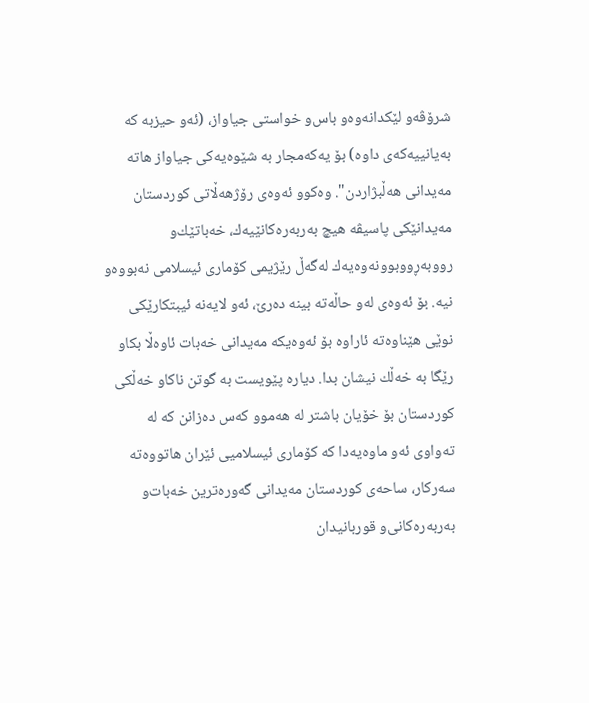شرۆڤه‌‌و لێكدانه‌وه‌‌و باس‌و خواستی‌ جیاواز، (ئه‌و حیزبه‌ كه‌ به‌یانییه‌كه‌ی‌ داوه‌) بۆ یه‌كه‌مجار به‌ شێوه‌یه‌كی‌ جیاواز هاته‌ مه‌یدانی‌ هه‌ڵبژاردن". وه‌كوو ئه‌وه‌ی‌ رۆژهه‌ڵاتی‌ كوردستان مه‌یدانێكی‌ پاسیڤه‌ هیچ به‌ربه‌ره‌كانێیه‌ك، خه‌باتێك‌و رووبه‌ڕووبوونه‌وه‌یه‌ك له‌گه‌ڵ رێژیمی‌ كۆماری‌ ئیسلامی‌ نه‌بووه‌‌و نیه‌. بۆ ئه‌وه‌ی‌ له‌و حاڵه‌ته‌ بینه‌ ده‌رێ‌، ئه‌و لایه‌نه‌ ئیبتكارێكی‌ نوێی‌ هێناوه‌ته‌ ئاراوه‌ بۆ ئه‌وه‌یكه‌ مه‌یدانی‌ خه‌بات ئاوه‌ڵا بكا‌و رێگا به‌ خه‌ڵك نیشان بدا. دیاره‌ پێویست به‌ گوتن ناكا‌و خه‌ڵكی‌ كوردستان بۆ خۆیان باشتر له‌ هه‌موو كه‌س ده‌زانن كه‌ له‌ ته‌واوی‌ ئه‌و ماوه‌یه‌دا كه‌ كۆماری‌ ئیسلامیی‌ ئێران هاتووه‌ته‌ سه‌ركار، ساحه‌ی‌ كوردستان مه‌یدانی‌ گه‌وره‌ترین خه‌بات‌و به‌ربه‌ره‌كانی‌‌و قوربانیدان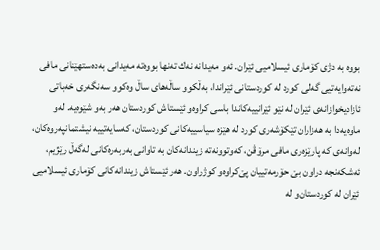بووه‌ به‌ دژی‌ كۆماری‌ ئیسلامیی‌ ئێران. ئه‌و مه‌یدانه‌ نه‌ك ته‌نها بووه‌ته‌ مه‌یدانی‌ به‌ده‌ستهێنانی‌ مافی‌ نه‌ته‌وایه‌تیی‌ گه‌لی‌ كورد له‌ كوردستانی‌ ئێراندا، به‌ڵكوو ساڵه‌های‌ ساڵ وه‌كوو سه‌نگه‌ری‌ خه‌باتی‌ ئازادیخوازانه‌ی‌ ئێران له‌ نێو ئێرانییه‌كاندا باسی‌ كراوه‌‌و ئێستاش كوردستان هه‌ر به‌و شێوه‌یه‌. له‌و ماوه‌یه‌دا به‌ هه‌زاران تێكۆشه‌ری‌ كورد له‌ هێزه‌ سیاسییه‌كانی‌ كوردستان، كه‌سایه‌تییه‌ نیشتمانپه‌روه‌كان، له‌وانه‌ی‌ كه‌ پارێزه‌ری‌ مافی‌ مرۆڤن، كه‌وتوونه‌ته‌ زیندانه‌كان به‌ تاوانی‌ به‌ربه‌ره‌كانی‌ له‌گه‌ڵ رێژیم، ئه‌شكه‌نجه‌ دراون بێ‌ حۆرمه‌تییان پێ‌كراوه‌‌و كوژراون. هه‌ر ئێستاش زیندانه‌كانی‌ كۆماری‌ ئیسلامیی‌ ئێران له‌ كوردستان‌و له‌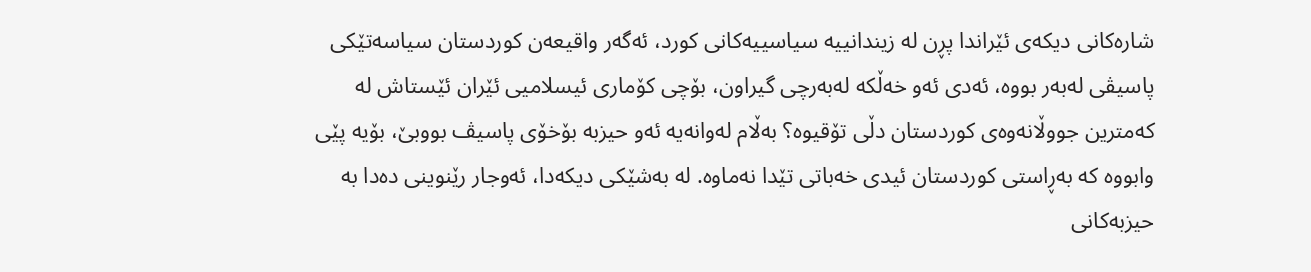شاره‌كانی‌ دیكه‌ی‌ ئێراندا پڕن له‌ زیندانییه‌ سیاسییه‌كانی‌ كورد، ئه‌گه‌ر واقیعه‌ن كوردستان سیاسه‌تێكی‌ پاسیڤی‌ له‌به‌ر بووه‌، ئه‌دی‌ ئه‌و خه‌ڵكه‌ له‌به‌رچی‌ گیراون، بۆچی‌ كۆماری‌ ئیسلامیی‌ ئێران ئێستاش له‌ كه‌مترین جووڵانه‌وه‌ی‌ كوردستان دڵی‌ تۆقیوه‌؟ به‌ڵام له‌وانه‌یه‌ ئه‌و حیزبه‌ بۆخۆی‌ پاسیڤ بووبێ‌، بۆیه‌ پێی‌ وابووه‌ كه‌ به‌ڕاستی‌ كوردستان ئیدی‌ خه‌باتی‌ تێدا نه‌ماوه‌. له‌ به‌شێكی‌ دیكه‌دا، ئه‌وجار رێنوینی‌ ده‌دا به‌ حیزبه‌كانی‌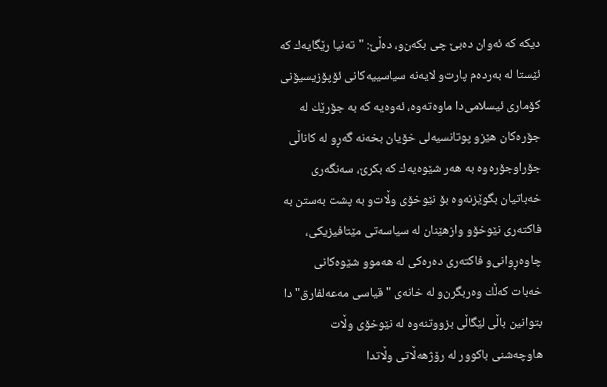دیكه‌ كه‌ ئه‌وان ده‌بێ‌ چی‌ بكه‌ن‌و، ده‌ڵێ‌: "ته‌نیا رێگایه‌ك كه‌ ئێستا له‌ به‌رده‌م پارت‌و لایه‌نه‌ سیاسییه‌كانی‌ ئۆپۆزیسیۆنی‌ كۆماری‌ ئیسلامی‌دا ماوه‌ته‌وه‌، ئه‌وه‌یه‌ كه‌ به‌ جۆرێك له‌ جۆره‌كان هێز‌و پوتانسیه‌لی‌ خۆیان بخه‌نه‌ گه‌ڕ‌و له‌ كاناڵی‌ جۆراوجۆره‌وه‌ به‌ هه‌ر شێوه‌یه‌ك كه‌ بكرێ‌، سه‌نگه‌ری‌ خه‌باتیان بگوێزنه‌وه‌ بۆ نێوخۆی‌ وڵات‌و به‌ پشت به‌ستن به‌ فاكته‌ری‌ نێوخۆ‌و وازهێنان له‌ سیاسه‌تی‌ مێتافیزیكی‌، چاوه‌ڕوانی‌‌و فاكته‌ری‌ ده‌ره‌كی‌ له‌ هه‌موو شێوه‌كانی‌ خه‌بات كه‌ڵك وه‌ربگرن‌و له‌ خانه‌ی‌ "قیاسی‌ مه‌عه‌لفارق"دا بتوانین باڵی‌ لێگاڵی‌ بزووتنه‌وه‌ له‌ نێوخۆی‌ وڵات هاوچه‌شنی‌ باكوور له‌ رۆژهه‌ڵاتی‌ وڵاتدا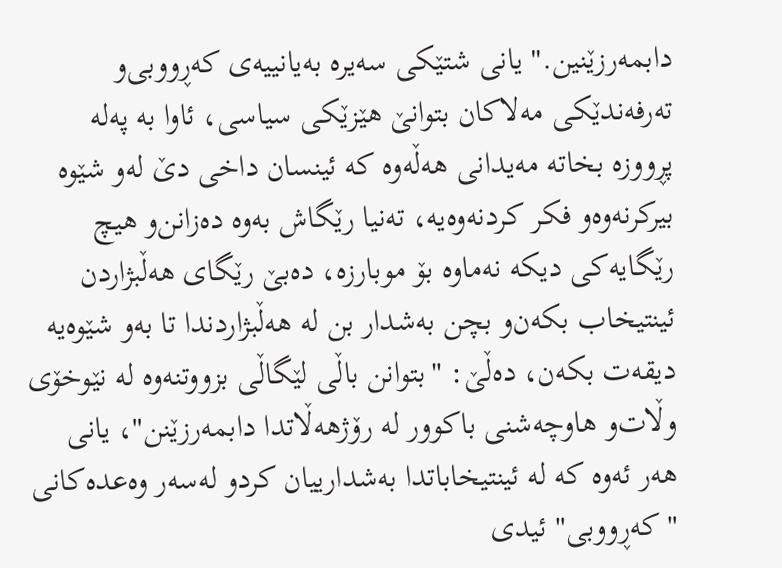دابمه‌رزێنین." یانی‌ شتێكی‌ سه‌یره‌ به‌یانییه‌ی‌ كه‌ڕووبی‌‌و ته‌رفه‌ندێكی‌ مه‌لاكان بتوانێ‌ هێزێكی‌ سیاسی‌، ئاوا به‌ په‌له‌ پڕووزه‌ بخاته‌ مه‌یدانی‌ هه‌ڵه‌وه‌ كه‌ ئینسان داخی‌ دێ‌ له‌و شێوه‌ بیركرنه‌وه‌‌و فكر كردنه‌وه‌یه‌، ته‌نیا رێگاش به‌وه‌ ده‌زانن‌و هیچ رێگایه‌كی‌ دیكه‌ نه‌ماوه‌ بۆ موبارزه‌، ده‌بێ‌ رێگای‌ هه‌ڵبژاردن ئینتیخاب بكه‌ن‌و بچن به‌شدار بن له‌ هه‌ڵبژاردندا تا به‌و شێوه‌یه‌ دیقه‌ت بكه‌ن، ده‌ڵێ‌: "بتوانن باڵی‌ لێگاڵی‌ بزووتنه‌وه‌ له‌ نێوخۆی‌ وڵات‌و هاوچه‌شنی‌ باكوور له‌ رۆژهه‌ڵاتدا دابمه‌رزێنن"، یانی‌ هه‌ر ئه‌وه‌ كه‌ له‌ ئینتیخاباتدا به‌شدارییان كرد‌و له‌سه‌ر وه‌عده‌كانی‌ "كه‌ڕووبی‌" ئیدی‌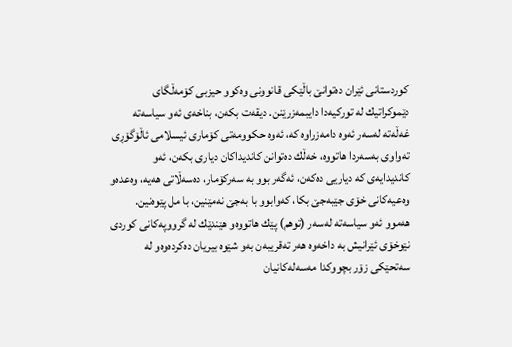كوردستانی‌ ئێران ده‌توانێ‌ باڵێكی‌ قانوونی‌ وه‌كوو حیزبی‌ كۆمه‌ڵگای‌ دێموكراتیك له‌ توركیه‌دا دایبمه‌زرێنن. دیقه‌ت بكه‌ن، بناخه‌ی‌ ئه‌و سیاسه‌ته‌ غه‌ڵه‌ته‌ له‌سه‌ر ئه‌وه‌ دامه‌زراوه‌ كه‌، ئه‌وه‌ حكوومه‌تی‌ كۆماری‌ ئیسلامی‌ ئاڵۆگۆڕی‌ ته‌واوی‌ به‌سه‌ردا هاتووه‌، خه‌ڵك ده‌توانن كاندیداكان دیاری‌ بكه‌ن، ئه‌و كاندیدایه‌ی‌ كه‌ دیاریی ده‌كه‌ن، ئه‌گه‌ر بوو به‌ سه‌ركۆمار، ده‌سه‌ڵاتی‌ هه‌یه‌، وه‌عده‌‌و وه‌عیه‌كانی‌ خۆی‌ جێبه‌جێ‌ بكا، كه‌وابوو با به‌جێ‌ نه‌مێنین، با مل پێوه‌نین. هه‌موو ئه‌و سیاسه‌ته‌ له‌سه‌ر (توهم) پێك هاتووه‌‌و هێندێك له‌ گرووپه‌كانی‌ كوردی‌ نێوخۆی‌ ئێرانیش به‌ داخه‌وه‌ هه‌ر ته‌قریبه‌ن به‌و شێوه‌ بیریان ده‌كرده‌وه‌‌و له‌ سه‌تحێكی‌ زۆر بچووكدا مه‌سه‌له‌كانیان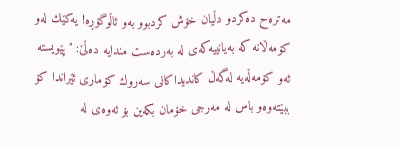مه‌تره‌ح ده‌كرد‌و دڵیان خۆش كردبوو به‌و ئاڵوگۆڕه‌! یه‌كێك له‌و كۆمه‌ڵانه‌ كه‌ به‌یانییه‌كه‌ی‌ له‌ به‌رده‌ست مندایه‌ ده‌ڵێ‌: "پێویسته‌ ئه‌و كۆمه‌ڵه‌یه‌ له‌گه‌ڵ كاندیداكانی‌ سه‌روك كۆماری‌ ئێراندا كۆ ببێته‌وه‌‌و باس له‌ مه‌رجی‌ خۆمان بكه‌ین بۆ ئه‌وه‌ی‌ له‌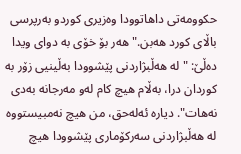حكوومه‌تی‌ داهاتوودا وه‌زیری‌ كورد‌و به‌رپرسی‌ باڵای‌ كورد هه‌بن." هه‌ر بۆ خۆی‌ به‌ دوای‌ ویدا ده‌ڵێ‌: "له‌ هه‌ڵبژاردنی‌ پێشوودا به‌ڵینیی‌ زۆر به‌ كوردان درا، به‌ڵام هیچ كام له‌و مه‌رجانه‌ به‌دی‌ نه‌هات". دیاره‌ ئه‌له‌حق، من هیچ نه‌مبیستووه‌ له‌ هه‌ڵبژاردنی‌ سه‌ركۆماری‌ پێشوودا هیچ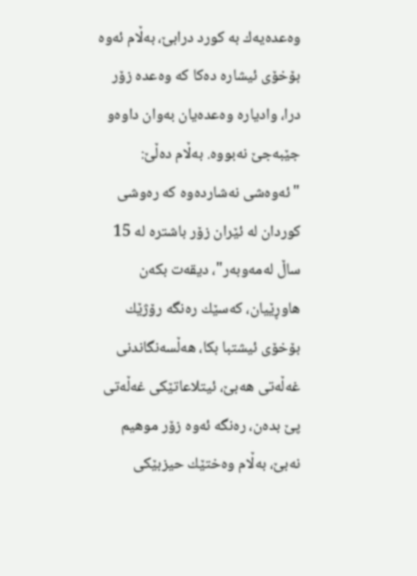وه‌عده‌یه‌ك به‌ كورد درابێ‌، به‌ڵام ئه‌وه‌ بۆخۆی‌ ئیشاره‌ ده‌كا كه‌ وه‌عده‌ زۆر درا، وادیاره‌ وه‌عده‌یان به‌وان داوه‌‌و جێبه‌جێ‌ نه‌بووه‌. به‌ڵام ده‌ڵێ‌: "ئه‌وه‌شی‌ نه‌شارده‌وه‌ كه‌ ره‌وشی‌ كوردان له‌ ئێران زۆر باشتره‌ له‌ 15 ساڵ له‌مه‌وبه‌ر"، دیقه‌ت بكه‌ن هاوڕێیان، كه‌سێك ره‌نگه‌ رۆژێك بۆخۆی‌ ئیشتبا بكا، هه‌ڵسه‌نگاندنی‌ غه‌ڵه‌تی‌ هه‌بێ‌، ئیتلاعاتێكی‌ غه‌ڵه‌تی‌ پێ‌ بده‌ن، ره‌نگه‌ ئه‌وه‌ زۆر موهیم نه‌بێ‌، به‌ڵام وه‌ختێك حیزبێكی‌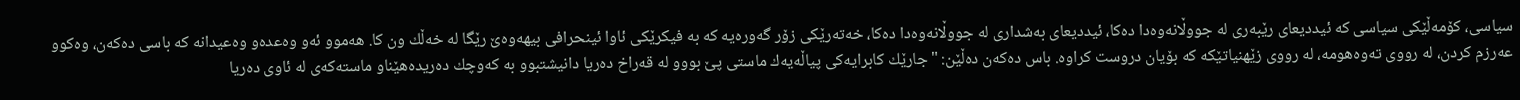سیاسی‌، كۆمه‌ڵێكی‌ سیاسی‌ كه‌ ئیددیعای‌ رێبه‌ری‌ له‌ جووڵانه‌وه‌دا ده‌كا، ئیددیعای‌ به‌شداری‌ له‌ جووڵانه‌وه‌دا ده‌كا، خه‌ته‌رێكی‌ زۆر گه‌وره‌یه‌ كه‌ به‌ فیكرێكی‌ ئاوا ئینحرافی‌ بیهه‌وه‌ێ‌ رێگا له‌ خه‌ڵك ون كا. هه‌موو ئه‌و وه‌عده‌‌و وه‌عیدانه‌ كه‌ باسی‌ ده‌كه‌ن، وه‌كوو عه‌رزم كردن، له‌ رووی‌ ته‌وه‌هومه‌، له‌ رووی‌ زێهنیاتێكه‌ كه‌ بۆیان دروست كراوه‌. باس ده‌كه‌ن ده‌ڵێن: "جارێك كابرایه‌كی‌ پیاڵه‌یه‌ك ماستی‌ پێ‌ بوو‌و له‌ قه‌راخ ده‌ریا دانیشتبوو به‌ كه‌وچك ده‌ریده‌هێنا‌و ماسته‌كه‌ی‌ له‌ ئاوی‌ ده‌ریا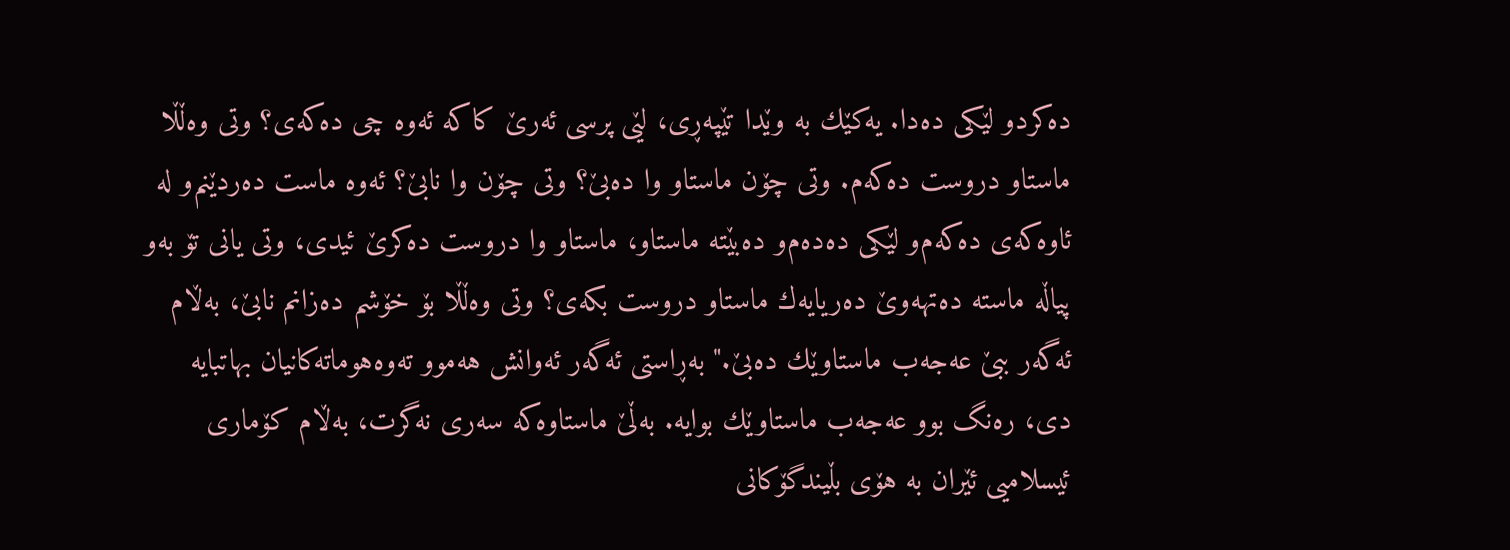ده‌كرد‌و لێكی‌ ده‌دا. یه‌كێك به‌ وێدا تێپه‌ڕی‌، لێی‌ پرسی‌ ئه‌رێ‌ كاكه‌ ئه‌وه‌ چی‌ ده‌كه‌ی‌؟ وتی‌ وه‌ڵڵا ماستاو دروست ده‌كه‌م. وتی‌ چۆن ماستاو وا ده‌بێ‌؟ وتی‌ چۆن وا نابێ‌؟ ئه‌وه‌ ماست ده‌ردێنم‌و له‌ ئاوه‌كه‌ی‌ ده‌كه‌م‌و لێكی‌ ده‌ده‌م‌و ده‌بێته‌ ماستاو، ماستاو وا دروست ده‌كرێ‌ ئیدی‌، وتی‌ یانی‌ تۆ به‌و پیاڵه‌ ماسته‌ ده‌تهه‌وێ‌ ده‌ریایه‌ك ماستاو دروست بكه‌ی‌؟ وتی‌ وه‌ڵڵا بۆ خۆشم ده‌زانم نابێ‌، به‌ڵام ئه‌گه‌ر ببێ‌ عه‌جه‌ب ماستاوێك ده‌بێ‌." به‌ڕاستی‌ ئه‌گه‌ر ئه‌وانش هه‌موو ته‌وه‌هوماته‌كانیان بهاتبایه‌ دی‌، ره‌نگ بوو عه‌جه‌ب ماستاوێك بوایه‌. به‌ڵێ‌ ماستاوه‌كه‌ سه‌ری‌ نه‌گرت، به‌ڵام كۆماری‌ ئیسلامیی‌ ئێران به‌ هۆی‌ بڵیندگۆكانی‌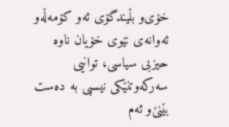خۆی‌‌و بڵیندگۆی‌ ئه‌و كۆمه‌ڵه‌‌و ئه‌وانه‌ی‌ نێوی‌ خۆیان ناوه‌ حیزبی‌ سیاسی‌، توانیی‌ سه‌ركه‌وتنێكی‌ نیسبی‌ به‌ ده‌ست بێنێ‌‌و ئه‌م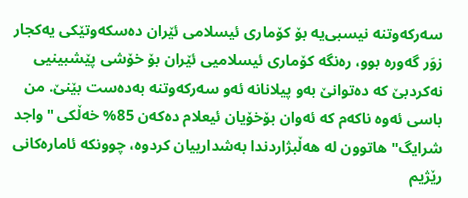سه‌ركه‌وتنه‌ نیسبی‌یه‌ بۆ كۆماری‌ ئیسلامی‌ ئێران ده‌سكه‌وتێكی‌ یه‌كجار زوَر گه‌وره‌ بوو، ره‌نگه‌ كۆماری‌ ئیسلامیی‌ ئێران بۆ خۆشی‌ پێشبینیی‌ نه‌كردبێ‌ كه‌ ده‌توانێ‌ به‌و پیلانانه‌ ئه‌و سه‌ركه‌وتنه‌ به‌ده‌ست بێنێ‌. من باسی‌ ئه‌وه‌ ناكه‌م كه‌ ئه‌وان بۆخۆیان ئیعلام ده‌كه‌ن 85% خه‌ڵكی‌ "واجد شرایگ" هاتوون له‌ هه‌ڵبژاردندا به‌شدارییان كردوه‌، چوونكه‌ ئاماره‌كانی‌ رێژیم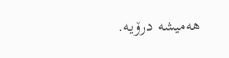هه‌میشه‌ درۆیه‌.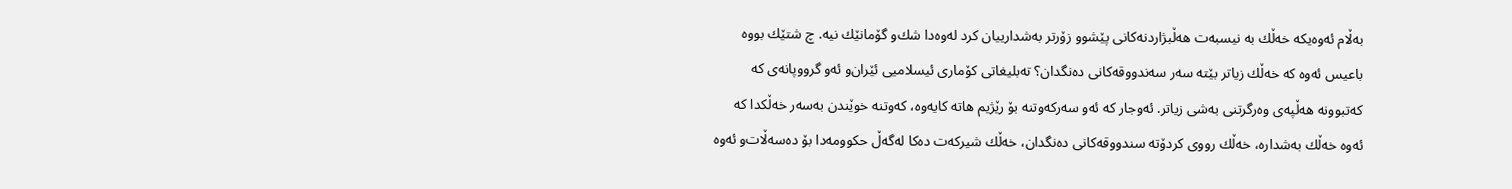به‌ڵام ئه‌وه‌یكه‌ خه‌ڵك به‌ نیسبه‌ت هه‌ڵبژاردنه‌كانی‌ پێشوو زۆرتر به‌شدارییان كرد له‌وه‌دا شك‌و گۆمانێك نیه‌. چ شتێك بووه‌ باعیس ئه‌وه‌ كه‌ خه‌ڵك زیاتر بێته‌ سه‌ر سه‌ندووقه‌كانی‌ ده‌نگدان؟ ته‌بلیغاتی‌ كۆماری‌ ئیسلامیی‌ ئێران‌و ئه‌و گرووپانه‌ی‌ كه‌ كه‌تبوونه‌ هه‌ڵپه‌ی‌ وه‌رگرتنی‌ به‌شی‌ زیاتر. ئه‌وجار كه‌ ئه‌و سه‌ركه‌وتنه‌ بۆ رێژیم هاته‌ كایه‌وه‌، كه‌وتنه‌ خوێندن به‌سه‌ر خه‌ڵكدا كه‌ ئه‌وه‌ خه‌ڵك به‌شداره‌، خه‌ڵك رووی‌ كردۆته‌ سندووقه‌كانی‌ ده‌نگدان، خه‌ڵك شیركه‌ت ده‌كا له‌گه‌ڵ حكوومه‌دا بۆ ده‌سه‌ڵات‌و ئه‌وه‌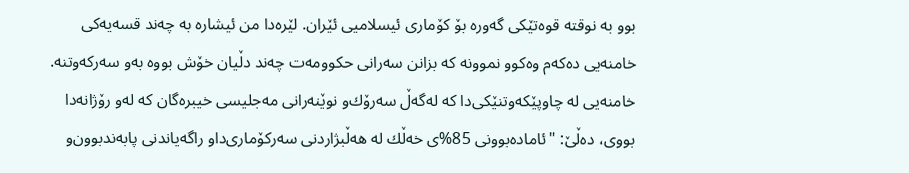بوو به‌ نوقته‌ قوه‌تێكی‌ گه‌وره‌ بۆ كۆماری‌ ئیسلامیی‌ ئێران. لێره‌دا من ئیشاره‌ به‌ چه‌ند قسه‌یه‌كی‌ خامنه‌یی‌ ده‌كه‌م وه‌كوو نموونه‌ كه‌ بزانن سه‌رانی‌ حكوومه‌ت چه‌ند دڵیان خۆش بووه‌ به‌و سه‌ركه‌وتنه‌. خامنه‌یی‌ له‌ چاوپێكه‌وتنێكی‌دا كه‌ له‌گه‌ڵ سه‌رۆك‌و نوێنه‌رانی‌ مه‌جلیسی‌ خیبره‌گان كه‌ له‌و رۆژانه‌دا بووی‌، ده‌ڵێ‌: "ئاماده‌بوونی‌ 85%ی‌ خه‌ڵك له‌ هه‌ڵبژاردنی‌ سه‌ركۆماری‌دا‌و راگه‌یاندنی‌ پابه‌ندبوون‌و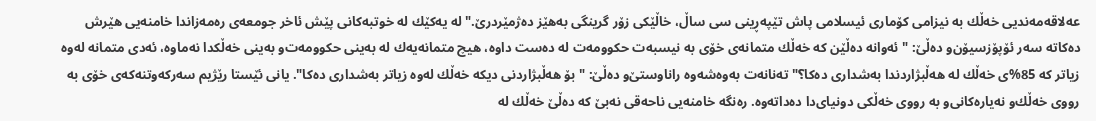عه‌لاقه‌مه‌ندیی‌ خه‌ڵك به‌ نیزامی‌ كۆماری‌ ئیسلامی‌ پاش تێپه‌ڕینی‌ سی‌ ساڵ، خاڵێكی‌ زۆر گرینگی‌ به‌هێز ده‌ژمێردرێ‌." له‌ یه‌كێك له‌ خوتبه‌كانی‌ پێش ئاخر جومعه‌ی‌ ره‌مه‌زاندا خامنه‌یی‌ هێرش ده‌كاته‌ سه‌ر ئۆپۆزسیۆن‌و ده‌ڵێ‌: "ئه‌وانه‌ ده‌ڵێن كه‌ خه‌ڵك متمانه‌ی‌ خۆی‌ به‌ نیسبه‌ت حكوومه‌ت له‌ ده‌ست داوه‌، هیچ متمانه‌یه‌ك له‌ به‌ینی‌ حكوومه‌ت‌و به‌ینی‌ خه‌ڵكدا نه‌ماوه‌، ئه‌دی‌ متمانه‌ له‌وه‌ زیاتر كه‌ 85%ی‌ خه‌ڵك له‌ هه‌ڵبژاردندا به‌شداری‌ ده‌كا؟" ته‌نانه‌ت به‌وه‌شه‌وه‌ راناوستێ‌‌و ده‌ڵێ‌: "بۆ هه‌ڵبژاردنی‌ دیكه‌ خه‌ڵك له‌وه‌ زیاتر به‌شداری‌ ده‌كا". یانی‌ ئێستا رێژیم سه‌ركه‌وتنه‌كه‌ی‌ خۆی‌ به‌ رووی‌ خه‌ڵك‌و نه‌یاره‌كانی‌‌و به‌ رووی‌ خه‌ڵكی‌ دونیای‌دا ده‌داته‌وه‌. ره‌نگه‌ خامنه‌یی‌ ناحه‌قی‌ نه‌بێ‌ كه‌ ده‌ڵێ‌ خه‌ڵك له‌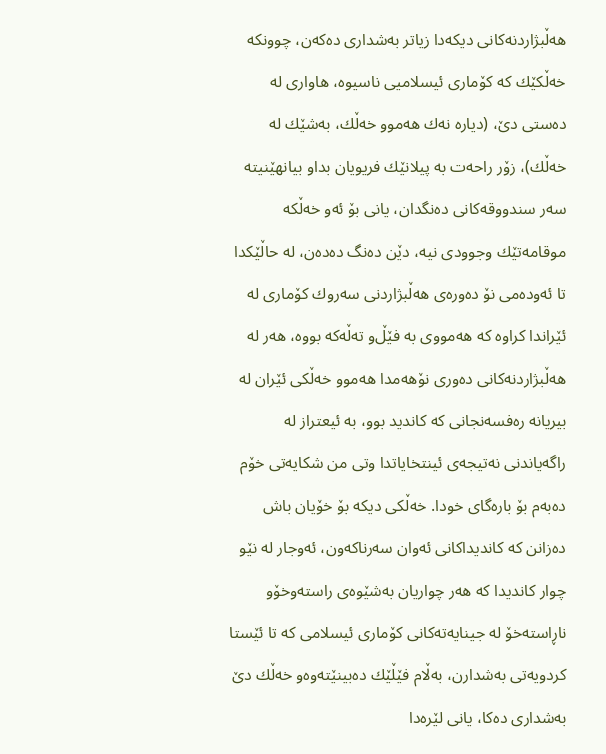هه‌ڵبژاردنه‌كانی‌ دیكه‌دا زیاتر به‌شداری‌ ده‌كه‌ن، چوونكه‌ خه‌ڵكێك كه‌ كۆماری‌ ئیسلامیی‌ ناسیوه‌، هاواری‌ له‌ ده‌ستی‌ دێ‌، (دیاره‌ نه‌ك هه‌موو خه‌ڵك، به‌شێك له‌ خه‌ڵك)، زۆر راحه‌ت به‌ پیلانێك فریویان بدا‌و بیانهێنیته‌ سه‌ر سندووقه‌كانی‌ ده‌نگدان، یانی‌ بۆ ئه‌و خه‌ڵكه‌ موقامه‌تێك وجوودی‌ نیه‌، دێن ده‌نگ ده‌ده‌ن، له‌ حاڵێكدا تا ئه‌وده‌می‌ نۆ ده‌وره‌ی‌ هه‌ڵبژاردنی‌ سه‌روك كۆماری‌ له‌ ئێراندا كراوه‌ كه‌ هه‌مووی‌ به‌ فێڵ‌و ته‌ڵه‌كه‌ بووه‌، هه‌ر له‌ هه‌ڵبژاردنه‌كانی‌ ده‌وری‌ نۆهه‌مدا هه‌موو خه‌ڵكی‌ ئێران له‌ بیریانه‌ ره‌فسه‌نجانی‌ كه‌ كاندید بوو، به‌ ئیعتراز له‌ راگه‌یاندنی‌ نه‌تیجه‌ی‌ ئینتخایاتدا وتی‌ من شكایه‌تی‌ خۆم ده‌به‌م بۆ باره‌گای‌ خودا. خه‌ڵكی‌ دیكه‌ بۆ خۆیان باش ده‌زانن كه‌ كاندیداكانی‌ ئه‌وان سه‌رناكه‌ون، ئه‌وجار له‌ نێو چوار كاندیدا كه‌ هه‌ر چواریان به‌شێوه‌ی‌ راسته‌وخۆ‌و ناڕاسته‌خۆ له‌ جینایه‌ته‌كانی‌ كۆماری‌ ئیسلامی‌ كه‌ تا ئێستا كردویه‌تی‌ به‌شدارن، به‌ڵام فێڵێك ده‌بینێته‌وه‌‌و خه‌ڵك دێ‌ به‌شداری‌ ده‌كا، یانی‌ لێره‌دا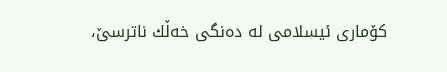كۆماری‌ ئیسلامی‌ له‌ ده‌نگی‌ خه‌ڵك ناترسێ‌،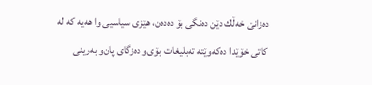ده‌زانێ‌ خه‌ڵك دێن ده‌نگی‌ بۆ ده‌ده‌ن، هێزی‌ سیاسیی‌ وا هه‌یه‌ كه‌ له‌ كاتی‌ خۆێدا ده‌كه‌وێته‌ ته‌بلیغات بۆی‌‌و ده‌زگای‌ پان‌و به‌رینی‌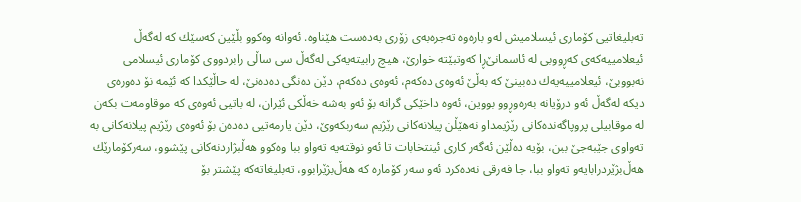ته‌بلیغاتیی‌ كۆماری‌ ئیسلامیش له‌و باره‌وه‌ ته‌جره‌به‌ی‌ زۆری‌ به‌ده‌ست هێناوه‌. ئه‌وانه‌ وه‌كوو بڵێین كه‌سێك كه‌ له‌گه‌ڵ ئیعلامییه‌كه‌ی‌ كه‌ڕووبی‌ له‌ ئاسمانێ‌ڕا كه‌وتبێته‌ خوارێ‌، هیچ رابیته‌یه‌كی‌ له‌گه‌ڵ سی‌ ساڵی‌ رابردووی‌ كۆماری‌ ئیسلامی‌ نه‌بووبێ‌، ئیعلامییه‌یه‌ك ده‌بینێ‌ كه‌ به‌ڵێ‌ ئه‌وه‌ی‌ ده‌كه‌م، ئه‌وه‌ی‌ ده‌كه‌م، دێن ده‌نگی‌ ده‌ده‌نێ‌، له‌ حاڵێكدا كه‌ ئێمه‌ نۆ ده‌وره‌ی‌ دیكه‌ له‌گه‌ڵ ئه‌و درۆیانه‌ به‌ره‌وڕوو بووین، ئه‌وه‌ داخێكی‌ گرانه‌ بۆ ئه‌و به‌شه‌ خه‌ڵكی‌ ئێران، له‌ باتیی‌ ئه‌وه‌ی‌ كه‌ موقاومه‌ت بكه‌ن له‌ موقابیلی‌ پروپاگه‌نده‌كانی‌ رێژیمدا‌و نه‌هێڵن پیلانه‌كانی‌ رێژیم سه‌ربكه‌وێ‌، دێن یارمه‌تیی‌ ده‌ده‌ن بۆ ئه‌وه‌ی‌ رێژیم پیلانه‌كانی‌ به‌ ته‌واوی‌ جێبه‌جێ‌ ببن، بۆیه‌ ده‌ڵێن ئه‌گه‌ر كاری‌ ئینتخابات تا ئه‌و نوقته‌یه‌ ته‌واو ببا وه‌كوو هه‌ڵبژاردنه‌كانی‌ پێشوو، سه‌ركۆمارێك هه‌ڵ‌بژێردرابایه‌‌و ته‌واو ببا، جا فه‌رقی‌ نه‌ده‌كرد ئه‌و سه‌ر كۆماره‌ كه‌ هه‌ڵ‌بژێرابوو، ته‌بلیغاته‌كه‌ پێشتر بۆ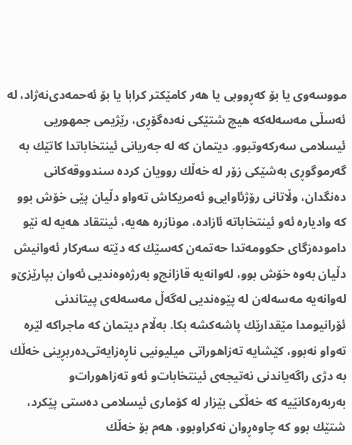مووسه‌وی‌ یا بۆ كه‌ڕووبی‌ یا هه‌ر كامێكتر كرابا یا بۆ ئه‌حمه‌دی‌نه‌ژاد، له‌ ئه‌سڵی‌ مه‌سه‌له‌كه‌ هیچ شتێكی‌ نه‌ده‌گۆڕی‌، رێژیمی‌ جمهوریی‌ ئیسلامی‌ سه‌ركه‌وتبوو. دیتمان كه‌ له‌ جه‌ریانی‌ ئینتخاباتدا كاتێك به‌ گه‌رموگوڕی‌ به‌شێكی‌ زۆر له‌ خه‌ڵك روویان كرده‌ سندووقه‌كانی‌ ده‌نگدان، وڵاتانی‌ رۆژئاوایی‌‌و ئه‌مریكاش ته‌واو دڵیان پێی‌ خۆش بوو كه‌ وادیاره‌ ئه‌و ئینتخاباته‌ ئازاده‌، مونازره‌ هه‌یه‌، ئینتقاد هه‌یه‌ له‌ نێو داموده‌زگای‌ حكوومه‌تدا حه‌تمه‌ن كه‌سێك كه‌ دێته‌ سه‌ركار ئه‌وانیش دڵیان به‌وه‌ خۆش بوو، له‌وانه‌یه‌ قازانج‌و به‌رژه‌وه‌ندیی‌ ئه‌وان بپارێزێ‌‌و له‌وانه‌یه‌ مه‌سه‌له‌ن له‌ پێوه‌ندیی‌ له‌گه‌ڵ مه‌سه‌له‌ی‌ پیتاندنی‌ ئۆرانیومدا مێقدارێك پاشه‌كشه‌ بكا. به‌ڵام دیتمان كه‌ ماجراكه‌ لێره‌ ته‌واو نه‌بوو، كێشایه‌ ته‌زاهوراتی‌ میلیونیی‌ ناڕه‌زایه‌تی‌ده‌ربڕینی‌ خه‌ڵك به‌ دژی‌ راگه‌یاندنی‌ نه‌تیجه‌ی‌ ئینتخابات‌و ئه‌و ته‌زاهورات‌و به‌ربه‌ره‌كانێیه‌ كه‌ خه‌ڵكی‌ بێزار له‌ كۆماری‌ ئیسلامی‌ ده‌ستی‌ پێكرد، شتێك بوو كه‌ چاوه‌ڕوان نه‌كراوبوو، هه‌م بۆ خه‌ڵك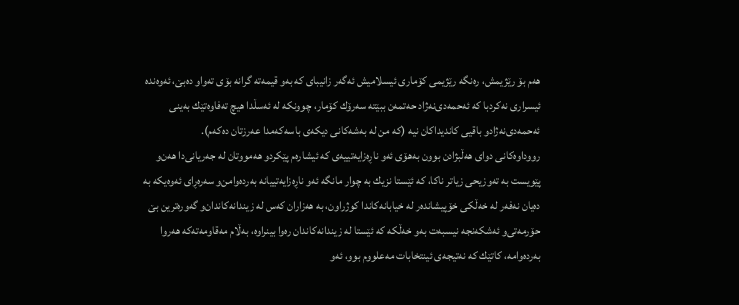هه‌م بۆ رێژیمش، ره‌نگه‌ رێژیمی‌ كۆماری‌ ئیسلامیش ئه‌گه‌ر زانیبای‌ كه‌ به‌و قیمه‌ته‌ گرانه‌ بۆی‌ ته‌واو ده‌بێ‌، ئه‌وه‌نده‌ ئیسراری‌ نه‌كردبا كه‌ ئه‌حمه‌دی‌نه‌ژاد حه‌تمه‌ن ببێته‌ سه‌رۆك كۆمار، چوونكه‌ له‌ ئه‌سڵدا هیچ ته‌فاوه‌تێك به‌ینی‌ ئه‌حمه‌دی‌نه‌ژاد‌و باقیی‌ كاندیداكان نیه‌ (كه‌ من له‌ به‌شه‌كانی‌ دیكه‌ی‌ باسه‌كه‌مدا عه‌رزتان ده‌كه‌م).
رووداوه‌كانی‌ دوای‌ هه‌ڵبژادن بوون به‌هۆی‌ ئه‌و ناڕه‌زایه‌تییه‌ی‌ كه‌ ئیشاره‌م پێكرد‌و هه‌مووتان له‌ جه‌ریانی‌دا هه‌ن‌و پێویست به‌ ته‌وزیحی‌ زیاتر ناكا، كه‌ ئێستا نزیك به‌ چوار مانگه‌ ئه‌و ناڕه‌زایه‌تییانه‌ به‌رده‌وامن‌و سه‌ره‌ڕای‌ ئه‌وه‌یكه‌ به‌ ده‌یان نه‌فه‌ر له‌ خه‌ڵكی‌ خۆپیشانده‌ر له‌ خیابانه‌كاندا كوژراون، به‌ هه‌زاران كه‌س له‌ زیندانه‌كاندان‌و گه‌وره‌ترین بێ‌ حۆرمه‌تی‌‌و ئه‌شكه‌نجه‌ نیسبه‌ت به‌و خه‌ڵكه‌ كه‌ ئێستا له‌ زیندانه‌كاندان ره‌وا بینراوه‌، به‌ڵام مه‌قاومه‌ته‌كه‌ هه‌روا به‌رده‌وامه‌، كاتێك كه‌ نه‌تیجه‌ی‌ ئینتخابات مه‌علووم بوو، ئه‌و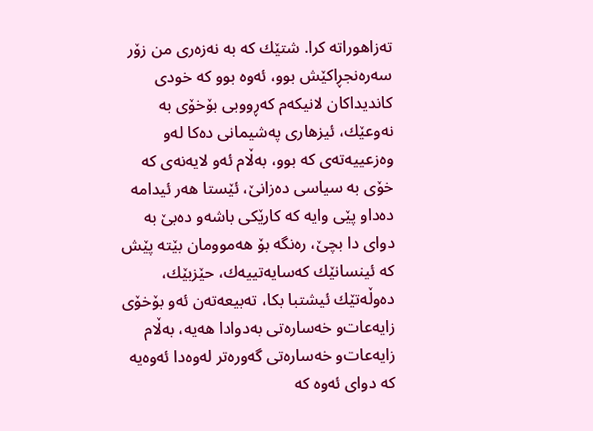ته‌زاهوراته‌ كرا. شتێك كه‌ به‌ نه‌زه‌ری‌ من زۆر سه‌ره‌نجڕاكێش بوو، ئه‌وه‌ بوو كه‌ خودی‌ كاندیداكان لانیكه‌م كه‌ڕووبی‌ بۆخۆی‌ به‌ نه‌وعێك، ئیزهاری‌ په‌شیمانی‌ ده‌كا له‌و وه‌زعییه‌ته‌ی‌ كه‌ بوو، به‌ڵام ئه‌و لایه‌نه‌ی‌ كه‌ خۆی‌ به‌ سیاسی‌ ده‌زانێ‌، ئێستا هه‌ر ئیدامه‌ ده‌دا‌و پێی‌ وایه‌ كه‌ كارێكی‌ باشه‌‌و ده‌بێ‌ به‌ دوای‌ دا بچێ‌، ره‌نگه‌ بۆ هه‌موومان بێته‌ پێش كه‌ ئینسانێك كه‌سایه‌تییه‌ك، حێزبێك، ده‌وڵه‌تێك ئیشتبا بكا، ته‌بیعه‌ته‌ن ئه‌و بۆخۆی‌ زایه‌عات‌و خه‌ساره‌تی‌ به‌دوادا هه‌یه‌، به‌ڵام زایه‌عات‌و خه‌ساره‌تی‌ گه‌وره‌تر له‌وه‌دا ئه‌وه‌یه‌ كه‌ دوای‌ ئه‌وه‌ كه‌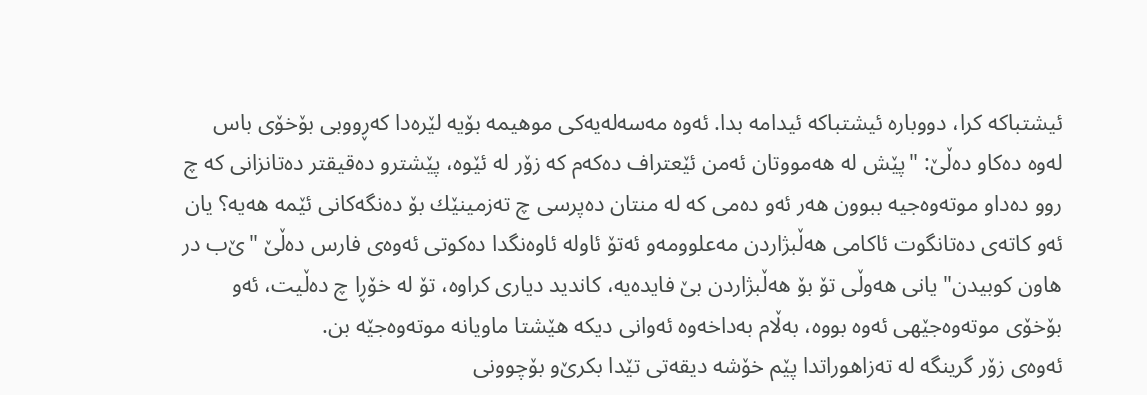ئیشتباكه‌ كرا، دووباره‌ ئیشتباكه‌ ئیدامه‌ بدا. ئه‌وه‌ مه‌سه‌له‌یه‌كی‌ موهیمه‌ بۆیه‌ لێره‌دا كه‌ڕووبی‌ بۆخۆی‌ باس له‌وه‌ ده‌كا‌و ده‌ڵێ‌: "پێش له‌ هه‌مووتان ئه‌من ئێعتراف ده‌كه‌م كه‌ زۆر له‌ ئێوه‌، پێشتر‌و ده‌قیقتر ده‌تانزانی‌ كه‌ چ روو ده‌دا‌و موته‌وه‌جیه ببوون هه‌ر ئه‌و ده‌می‌ كه‌ له‌ منتان ده‌پرسی‌ چ ته‌زمینێك بۆ ده‌نگه‌كانی‌ ئێمه‌ هه‌یه‌؟ یان ئه‌و كاته‌ی‌ ده‌تانگوت ئاكامی‌ هه‌ڵبژاردن مه‌علوومه‌‌و ئه‌تۆ ئاوله‌ ئاوه‌نگدا ده‌كوتی‌ ئه‌وه‌ی‌ فارس ده‌ڵێ‌ "ێ‌ب در هاون كوبیدن" یانی‌ هه‌وڵی‌ تۆ بۆ هه‌ڵبژاردن بێ‌ فایده‌یه‌، كاندید دیاری‌ كراوه‌، تۆ له‌ خۆڕا چ ده‌ڵیت، ئه‌و بۆخۆی‌ موته‌وه‌جێهی‌ ئه‌وه‌ بووه‌، به‌ڵام به‌داخه‌وه‌ ئه‌وانی‌ دیكه‌ هێشتا ماویانه‌ موته‌وه‌جێه بن.
ئه‌وه‌ی‌ زۆر گرینگه‌ له‌ ته‌زاهوراتدا پێم خۆشه‌ دیقه‌تی‌ تێدا بكرێ‌‌و بۆچوونی‌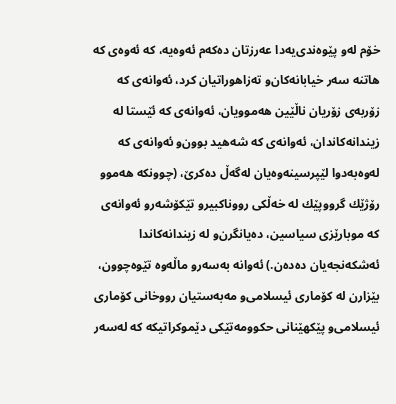خۆم له‌و پێوه‌ندی‌یه‌دا عه‌رزتان ده‌كه‌م ئه‌وه‌یه‌، كه‌ ئه‌وه‌ی‌ كه‌ هاتنه‌ سه‌ر خیابانه‌كان‌و ته‌زاهوراتیان كرد، ئه‌وانه‌ی‌ كه‌ زۆربه‌ی‌ زۆریان ناڵێین هه‌موویان، ئه‌وانه‌ی‌ كه‌ ئێستا له‌ زیندانه‌كاندان، ئه‌وانه‌ی‌ كه‌ شه‌هید بوون‌و ئه‌وانه‌ی‌ كه‌ له‌وه‌به‌دوا لێپرسینه‌وه‌یان له‌گه‌ڵ ده‌كرێ‌، (چوونكه‌ هه‌موو رۆژێك گرووپێك له‌ خه‌ڵكی‌ رووناكبیر‌و تێكۆشه‌ر‌و ئه‌وانه‌ی‌ كه‌ موبارێزی‌ سیاسین، ده‌یانگرن‌و له‌ زیندانه‌كاندا ئه‌شكه‌نجه‌یان ده‌ده‌ن.) ئه‌وانه‌ به‌سه‌ر‌و ماڵه‌وه‌ تێوه‌چوون، بێزارن له‌ كۆماری‌ ئیسلامی‌‌و مه‌به‌ستیان رووخانی‌ كۆماری‌ ئیسلامی‌‌و پێكهێنانی‌ حكوومه‌تێكی‌ دێموكراتیكه‌ كه‌ له‌سه‌ر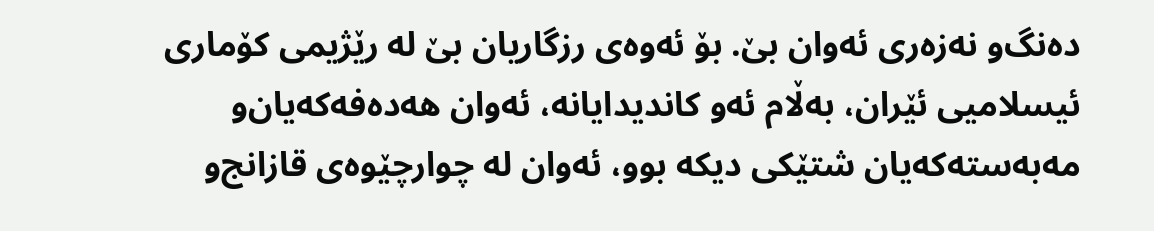ده‌نگ‌و نه‌زه‌ری‌ ئه‌وان بێ‌. بۆ ئه‌وه‌ی‌ رزگاریان بێ‌ له‌ رێژیمی‌ كۆماری‌ ئیسلامیی‌ ئێران، به‌ڵام ئه‌و كاندیدایانه‌، ئه‌وان هه‌ده‌فه‌كه‌یان‌و مه‌به‌سته‌كه‌یان شتێكی‌ دیكه‌ بوو، ئه‌وان له‌ چوارچێوه‌ی‌ قازانج‌و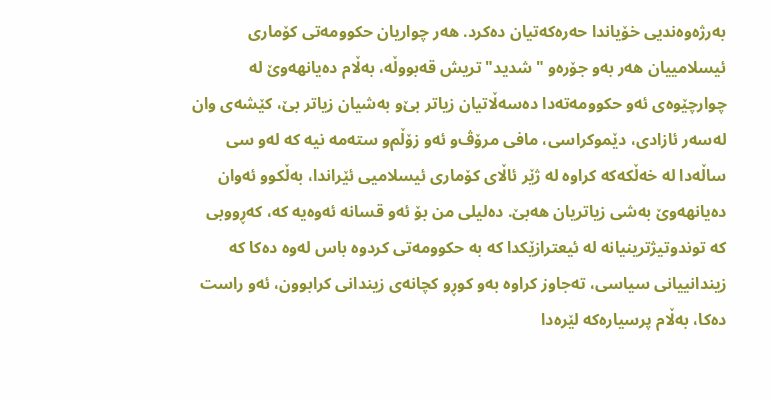به‌رژه‌وه‌ندیی‌ خۆیاندا حه‌ره‌كه‌تیان ده‌كرد. هه‌ر چواریان حكوومه‌تی‌ كۆماری‌ ئیسلامییان هه‌ر به‌و جۆره‌‌و "شدید"تریش قه‌بووڵه‌، به‌ڵام ده‌یانهه‌وێ‌ له‌ چوارچێوه‌ی‌ ئه‌و حكوومه‌ته‌دا ده‌سه‌ڵاتیان زیاتر بێ‌‌و به‌شیان زیاتر بێ‌، كێشه‌ی‌ وان له‌سه‌ر ئازادی‌، دێموكراسی‌، مافی‌ مرۆڤ‌و ئه‌و زۆڵم‌و سته‌مه‌ نیه‌ كه‌ له‌و سی‌ ساڵه‌دا له‌ خه‌ڵكه‌كه‌ كراوه‌ له‌ ژێر ئاڵای‌ كۆماری‌ ئیسلامیی‌ ئێراندا، به‌ڵكوو ئه‌وان ده‌یانهه‌وێ‌ به‌شی‌ زیاتریان هه‌بێ‌. ده‌لیلی‌ من بۆ ئه‌و قسانه‌ ئه‌وه‌یه‌ كه‌، كه‌ڕووبی‌ كه‌ توندوتیژترینیانه‌ له‌ ئیعترازێكدا كه‌ به‌ حكوومه‌تی‌ كردوه‌ باس له‌وه‌ ده‌كا كه‌ زیندانییانی‌ سیاسی‌، ته‌جاوز كراوه‌ به‌و كوڕ‌و كچانه‌ی‌ زیندانی‌ كرابوون، ئه‌و راست ده‌كا، به‌ڵام پرسیاره‌كه‌ لێره‌دا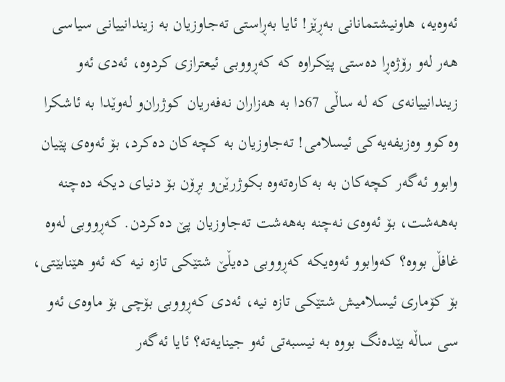ئه‌وه‌یه‌، هاونیشتمانانی‌ به‌ڕێز! ئایا به‌ڕاستی‌ ته‌جاوزیان به‌ زیندانییانی‌ سیاسی‌ هه‌ر له‌و رۆژه‌ڕا ده‌ستی‌ پێكراوه‌ كه‌ كه‌ڕووبی‌ ئیعترازی‌ كردوه‌، ئه‌دی‌ ئه‌و زیندانییانه‌ی‌ كه‌ له‌ ساڵی‌ 67دا به‌ هه‌زاران نه‌فه‌ریان كوژران‌و له‌وێدا به‌ ئاشكرا وه‌كوو وه‌زیفه‌یه‌كی‌ ئیسلامی‌! ته‌جاوزیان به‌ كچه‌كان ده‌كرد، بۆ ئه‌وه‌ی‌ پێیان وابوو ئه‌گه‌ر كچه‌كان به‌ به‌كاره‌ته‌وه‌ بكوژرێن‌و بڕۆن بۆ دنیای‌ دیكه‌ ده‌چنه‌ به‌هه‌شت، بۆ ئه‌وه‌ی‌ نه‌چنه‌ به‌هه‌شت ته‌جاوزیان پێ‌ ده‌كردن. كه‌ڕووبی‌ له‌وه‌ غافڵ بووه‌؟ كه‌وابوو ئه‌وه‌یكه‌ كه‌ڕووبی‌ ده‌یڵێ‌ شتێكی‌ تازه‌ نیه‌ كه‌ ئه‌و هێنابێتی‌، بۆ كۆماری‌ ئیسلامیش شتێكی‌ تازه‌ نیه‌، ئه‌دی‌ كه‌ڕووبی‌ بۆچی‌ بۆ ماوه‌ی‌ ئه‌و سی‌ ساڵه‌ بێده‌نگ بووه‌ به‌ نیسبه‌تی‌ ئه‌و جینایه‌ته‌؟ ئایا ئه‌گه‌ر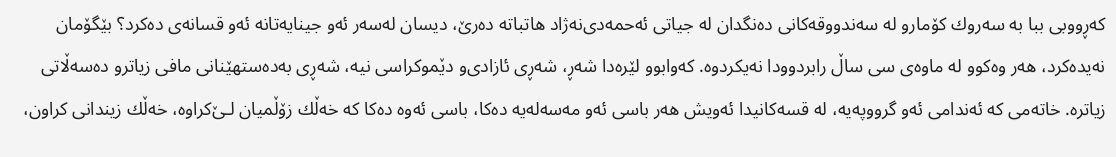كه‌ڕووبی‌ ببا به‌ سه‌روك كۆمار‌و له‌ سه‌ندووقه‌كانی‌ ده‌نگدان له‌ جیاتی‌ ئه‌حمه‌دی‌نه‌ژاد هاتباته‌ ده‌رێ‌، دیسان له‌سه‌ر ئه‌و جینایه‌تانه‌ ئه‌و قسانه‌ی‌ ده‌كرد؟ بێگۆمان نه‌یده‌كرد، هه‌ر وه‌كوو له‌ ماوه‌ی‌ سی‌ ساڵ رابردوودا نه‌یكردوه‌. كه‌وابوو لێره‌دا شه‌ڕ، شه‌ڕی‌ ئازادی‌‌و دێموكراسی‌ نیه‌، شه‌ڕی‌ به‌ده‌ستهێنانی‌ مافی‌ زیاتر‌و ده‌سه‌ڵاتی‌ زیاتره‌. خاته‌می‌ كه‌ ئه‌ندامی‌ ئه‌و گرووپه‌یه‌، له‌ قسه‌كانیدا ئه‌ویش هه‌ر باسی‌ ئه‌و مه‌سه‌له‌یه‌ ده‌كا، باسی‌ ئه‌وه‌ ده‌كا كه‌ خه‌ڵك زۆڵمیان لـێ‌كراوه‌، خه‌ڵك زیندانی‌ كراون،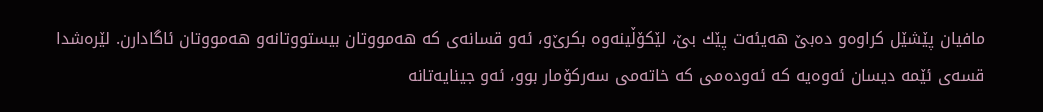مافیان پێشێل كراوه‌‌و ده‌بێ‌ هه‌یئه‌ت پێك بێ‌، لێكۆڵینه‌وه‌ بكرێ‌‌و، ئه‌و قسانه‌ی‌ كه‌ هه‌مووتان بیستووتانه‌‌و هه‌مووتان ئاگادارن. لێره‌شدا قسه‌ی‌ ئێمه‌ دیسان ئه‌وه‌یه‌ كه‌ ئه‌وده‌می‌ كه‌ خاته‌می‌ سه‌ركۆمار بوو، ئه‌و جینایه‌تانه‌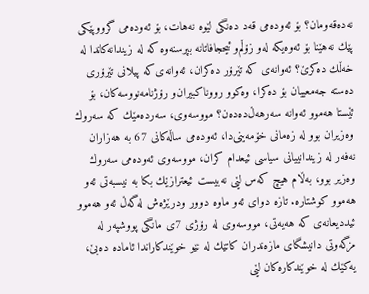نه‌ده‌قه‌ومان؟ بۆ ئه‌وده‌می‌ قه‌د ده‌نگی‌ لێوه‌ نه‌هات، بۆ ئه‌وده‌می‌ گرووپێكی‌ پێك نه‌هێنا بۆ ئه‌وه‌یكه‌ له‌و زۆڵم‌و ئیحجافاتانه‌ بپرسنه‌وه‌ كه‌ له‌ زیندانه‌كاندا له‌ خه‌ڵك ده‌كرێ‌؟ ئه‌وانه‌ی‌ كه‌ تێرۆر ده‌كران، ئه‌وانه‌ی‌كه‌ پیلانی‌ تێرۆری‌ ده‌سته‌ جه‌معییان بۆ ده‌كرا، وه‌كوو رووناكبیران‌و رۆژنامه‌نووسه‌كان، بۆ ئێستا هه‌موو ئه‌وانه‌ سه‌رهه‌ڵ‌ده‌ده‌ن؟ مووسه‌وی‌، سه‌رده‌مێك كه‌ سه‌روك وه‌زیران بوو له‌ زه‌مانی‌ خۆمه‌ینی‌دا، ئه‌وده‌می‌ ساڵه‌كانی‌ 67 به‌ هه‌زاران نه‌فه‌ر له‌ زیندانییانی‌ سیاسی‌ ئیعدام كران، مووسه‌وی‌ ئه‌وده‌می‌ سه‌روك وه‌زیر بوو، به‌ڵام هیچ كه‌س لێی‌ نه‌بیست ئیعترازێك بكا به‌ نیسبه‌تی‌ ئه‌و هه‌موو كوشتاره‌. تازه‌ دوای‌ ئه‌و ماوه‌ دوور ودرێژه‌ش له‌گه‌ڵ ئه‌و هه‌موو ئیددیعانه‌ی‌ كه‌ هه‌یه‌تی‌، مووسه‌وی‌ له‌ رۆژی‌ 7ی‌ مانگی‌ پووشپه‌ر له‌ مزگه‌وتی‌ دانیشگای‌ مازه‌ندران كاتێك له‌ نێو خوێندكاراندا ئاماده‌ ده‌بێ‌، یه‌كێك له‌ خوێندكاره‌كان لێی‌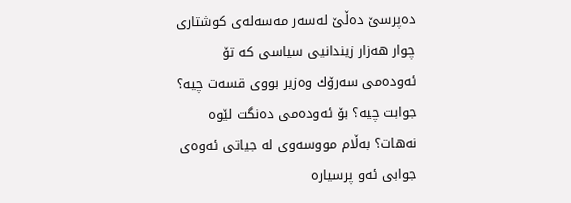ده‌پرسێ‌ ده‌ڵێ‌ له‌سه‌ر مه‌سه‌له‌ی‌ كوشتاری‌ چوار هه‌زار زیندانیی‌ سیاسی‌ كه‌ تۆ ئه‌وده‌می‌ سه‌رۆك وه‌زیر بووی‌ قسه‌ت چیه‌؟ جوابت چیه‌؟ بۆ ئه‌وده‌می‌ ده‌نگت لێوه‌ نه‌هات؟ به‌ڵام مووسه‌وی‌ له‌ جیاتی‌ ئه‌وه‌ی‌ جوابی‌ ئه‌و پرسیاره‌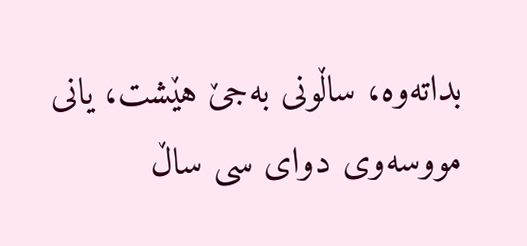بداته‌وه‌، ساڵونی‌ به‌جێ‌ هێشت، یانی‌ مووسه‌وی‌ دوای‌ سی‌ ساڵ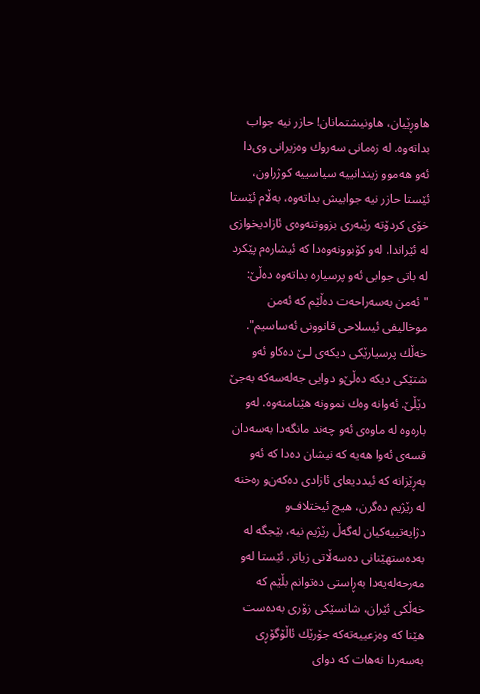هاوڕێیان، هاونیشتمانان! حازر نیه‌ جواب بداته‌وه‌. له‌ زه‌مانی‌ سه‌روك وه‌زیرانی‌ وی‌دا ئه‌و هه‌موو زیندانییه‌ سیاسییه‌ كوژراون، ئێستا حازر نیه‌ جوابیش بداته‌وه‌، به‌ڵام ئێستا خۆی‌ كردۆته‌ رێبه‌ری‌ بزووتنه‌وه‌ی‌ ئازادیخوازی‌ له‌ ئێراندا. له‌و كۆبوونه‌وه‌دا كه‌ ئیشاره‌م پێكرد له‌ باتی‌ جوابی‌ ئه‌و پرسیاره‌ بداته‌وه‌ ده‌ڵێ‌: "ئه‌من به‌سه‌راحه‌ت ده‌ڵێم كه‌ ئه‌من موخالیفی‌ ئیسلاحی‌ قانوونی‌ ئه‌ساسیم". خه‌ڵك پرسیارێكی‌ دیكه‌ی‌ لـێ‌ ده‌كا‌و ئه‌و شتێكی‌ دیكه‌ ده‌ڵێ‌‌و دوایی‌ جه‌له‌سه‌كه‌ به‌جێ‌ دێڵێ‌. ئه‌وانه‌ وه‌ك نموونه‌ هێنامنه‌وه‌. له‌و باره‌وه‌ له‌ ماوه‌ی‌ ئه‌و چه‌ند مانگه‌دا به‌سه‌دان قسه‌ی‌ ئه‌وا هه‌یه‌ كه‌ نیشان ده‌دا كه‌ ئه‌و به‌ڕێزانه‌ كه‌ ئیددیعای‌ ئازادی‌ ده‌كه‌ن‌و ره‌خنه‌ له‌ رێژیم ده‌گرن، هیچ ئیختلاف‌و دژایه‌تییه‌كیان له‌گه‌ڵ رێژیم نیه‌، بێجگه‌ له‌ به‌ده‌ستهێنانی‌ ده‌سه‌ڵاتی‌ زیاتر. ئێستا له‌و مه‌رحه‌له‌یه‌دا به‌ڕاستی‌ ده‌توانم بڵێم كه‌ خه‌ڵكی‌ ئێران، شانسێكی‌ زۆری‌ به‌ده‌ست هێنا كه‌ وه‌زعییه‌ته‌كه‌ جۆرێك ئاڵۆگۆڕی‌ به‌سه‌ردا نه‌هات كه‌ دوای‌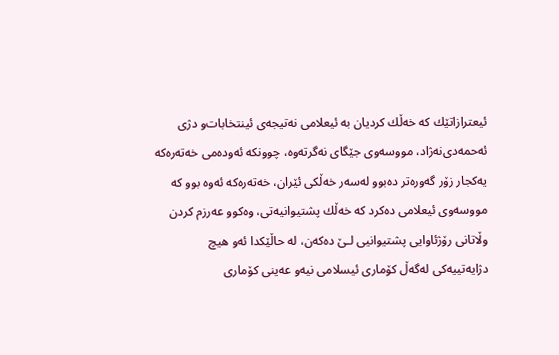ئیعترازاتێك كه‌ خه‌ڵك كردیان به‌ ئیعلامی‌ نه‌تیجه‌ی‌ ئینتخابات‌و دژی‌ ئه‌حمه‌دی‌نه‌ژاد، مووسه‌وی‌ جێگای‌ نه‌گرته‌وه‌، چوونكه‌ ئه‌وده‌می‌ خه‌ته‌ره‌كه‌ یه‌كجار زۆر گه‌وره‌تر ده‌بوو له‌سه‌ر خه‌ڵكی‌ ئێران، خه‌ته‌ره‌كه‌ ئه‌وه‌ بوو كه‌ مووسه‌وی‌ ئیعلامی‌ ده‌كرد كه‌ خه‌ڵك پشتیوانیه‌تی‌، وه‌كوو عه‌رزم كردن وڵاتانی‌ رۆژئاوایی‌ پشتیوانیی‌ لـێ‌ ده‌كه‌ن، له‌ حاڵێكدا ئه‌و هیچ دژایه‌تییه‌كی‌ له‌گه‌ڵ كۆماری‌ ئیسلامی‌ نیه‌‌و عه‌ینی‌ كۆماری‌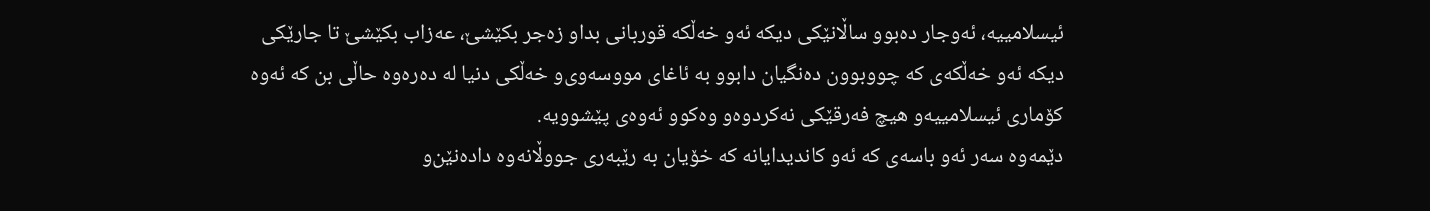ئیسلامییه‌، ئه‌وجار ده‌بوو ساڵانێكی‌ دیكه‌ ئه‌و خه‌ڵكه‌ قوربانی‌ بدا‌و زه‌جر بكێشێ‌، عه‌زاب بكێشێ‌ تا جارێكی‌ دیكه‌ ئه‌و خه‌ڵكه‌ی‌ كه‌ چووبوون ده‌نگیان دابوو به‌ ئاغای‌ مووسه‌وی‌‌و خه‌ڵكی‌ دنیا له‌ ده‌ره‌وه‌ حاڵی‌ بن كه‌ ئه‌وه‌ كۆماری‌ ئیسلامییه‌‌و هیچ فه‌رقێكی‌ نه‌كردوه‌‌و وه‌كوو ئه‌وه‌ی‌ پێشوویه‌.
دێمه‌وه‌ سه‌ر ئه‌و باسه‌ی‌ كه‌ ئه‌و كاندیدایانه‌ كه‌ خۆیان به‌ رێبه‌ری‌ جووڵانه‌وه‌ داده‌نێن‌و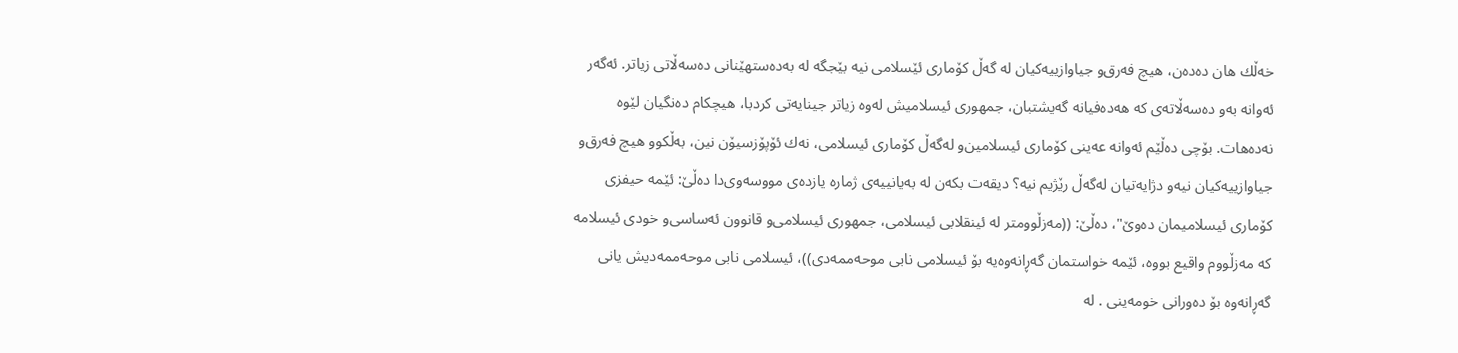خه‌ڵك هان ده‌ده‌ن، هیچ فه‌رق‌و جیاوازییه‌كیان له‌ گه‌ڵ كۆماری‌ ئێسلامی‌ نیه‌ بێجگه‌ له‌ به‌ده‌ستهێنانی‌ ده‌سه‌ڵاتی‌ زیاتر. ئه‌گه‌ر ئه‌وانه‌ به‌و ده‌سه‌ڵاته‌ی‌ كه‌ هه‌ده‌فیانه‌ گه‌یشتبان، جمهوری‌ ئیسلامیش له‌وه‌ زیاتر جینایه‌تی‌ كردبا، هیچكام ده‌نگیان لێوه‌ نه‌ده‌هات. بۆچی‌ ده‌ڵێم ئه‌وانه‌ عه‌ینی‌ كۆماری‌ ئیسلامین‌و له‌گه‌ڵ كۆماری‌ ئیسلامی‌، نه‌ك ئۆپۆزسیۆن نین، به‌ڵكوو هیچ فه‌رق‌و جیاوازییه‌كیان نیه‌‌و دژایه‌تیان له‌گه‌ڵ رێژیم نیه‌؟ دیقه‌ت بكه‌ن له‌ به‌یانییه‌ی‌ ژماره‌ یازده‌ی‌ مووسه‌وی‌دا ده‌ڵێ‌: ئێمه‌ حیفزی‌ كۆماری‌ ئیسلامیمان ده‌وێ‌"، ده‌ڵێ‌: ((مه‌زڵوومتر له‌ ئینقلابی‌ ئیسلامی‌، جمهوری‌ ئیسلامی‌‌و قانوون ئه‌ساسی‌‌و خودی‌ ئیسلامه‌ كه‌ مه‌زڵووم واقیع بووه‌، ئێمه‌ خواستمان گه‌ڕانه‌وه‌یه‌ بۆ ئیسلامی‌ نابی‌ موحه‌ممه‌دی‌))، ئیسلامی‌ نابی‌ موحه‌ممه‌دیش یانی‌ گه‌ڕانه‌وه‌ بۆ ده‌ورانی‌ خومه‌ینی‌ . له‌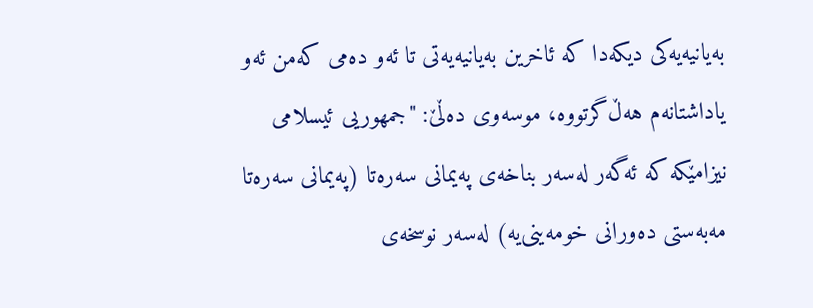به‌یانیه‌یه‌كی‌ دیكه‌دا كه‌ ئاخرین به‌یانیه‌یه‌تی‌ تا ئه‌و ده‌می‌ كه‌من ئه‌و یاداشتانه‌م هه‌ڵ‌گرتووه‌، موسه‌وی‌ ده‌ڵێ‌: "جمهوریی‌ ئیسلامی‌ نیزامێكه‌ كه‌ ئه‌گه‌ر له‌سه‌ر بناخه‌ی‌ په‌یمانی‌ سه‌ره‌تا (په‌یمانی‌ سه‌ره‌تا مه‌به‌ستی‌ ده‌ورانی‌ خومه‌ینی‌یه‌) له‌سه‌ر نوسخه‌ی‌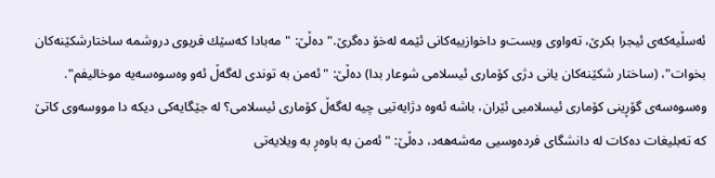ئه‌سڵیه‌كه‌ی‌ ئیجرا بكرێ‌، ته‌واوی‌ ویست‌و داخوازییه‌كانی‌ ئێمه‌ له‌خۆ ده‌گرێ‌." ده‌ڵێ‌: "مه‌بادا كه‌سێك فریوی‌ دروشمه‌ ساختارشكێنه‌كان بخوات"، (ساختار شكێنه‌كان یانی‌ دژی‌ كۆماری‌ ئیسلامی‌ شوعار بدا) ده‌ڵێ‌: "ئه‌من به‌ توندی‌ له‌گه‌ڵ ئه‌و وه‌سوه‌سه‌یه‌ موخالیفم". وه‌سوه‌سه‌ی‌ گۆڕینی‌ كۆماری‌ ئیسلامیی‌ ئێران، باشه‌ ئه‌وه‌ دژایه‌تیی‌ چیه‌ له‌گه‌ڵ كۆماری‌ ئیسلامی‌؟ له‌ جێگایه‌كی‌ دیكه‌ دا مووسه‌وی‌ كاتێ‌ كه‌ ته‌بلیغات ده‌كات له‌ دانشگای‌ فرده‌وسیی‌ مه‌شه‌هه‌د، ده‌ڵێ‌: "ئه‌من به‌ باوه‌ڕ به‌ ویلایه‌تی‌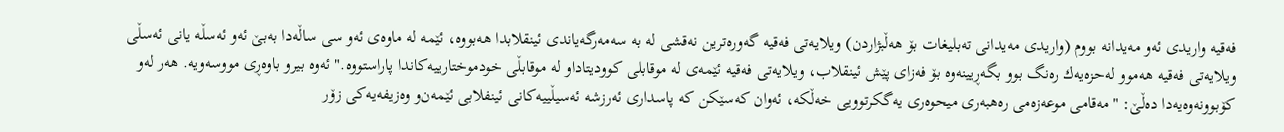فه‌قیه واریدی‌ ئه‌و مه‌یدانه‌ بووم (واریدی‌ مه‌یدانی‌ ته‌بلیغات بۆ هه‌ڵبژاردن) ویلایه‌تی‌ فه‌قیه گه‌وره‌ترین نه‌قشی‌ له‌ به‌ سه‌مه‌رگه‌یاندی‌ ئینقلابدا هه‌بووه‌، ئێمه‌ له‌ ماوه‌ی‌ ئه‌و سی‌ ساڵه‌دا به‌بێ‌ ئه‌و ئه‌سڵه‌ یانی‌ ئه‌سڵی‌ ویلایه‌تی‌ فه‌قیه هه‌موو له‌حزه‌یه‌ك ره‌نگ بوو بگه‌ڕیینه‌وه‌ بۆ فه‌زای‌ پێش ئینقلاب، ویلایه‌تی‌ فه‌قیه ئێمه‌ی له‌ موقابلی‌ كوودیتادا‌و له‌ موقابڵی‌ خودموختارییه‌كاندا پاراستووه‌." ئه‌وه‌ بیر‌و باوه‌ڕی‌ مووسه‌ویه‌. هه‌ر له‌و كۆبوونه‌وه‌یه‌دا ده‌ڵێ‌: "مه‌قامی‌ موعه‌زه‌می‌ ره‌هبه‌ری‌ میحوه‌ری‌ یه‌گكرتوویی‌ خه‌ڵكه‌، ئه‌وان كه‌سێكن كه‌ پاسداری‌ ئه‌رزشه‌ ئه‌سیڵییه‌كانی‌ ئینفلابی‌ ئێمه‌ن‌و وه‌زیفه‌یه‌كی‌ زۆر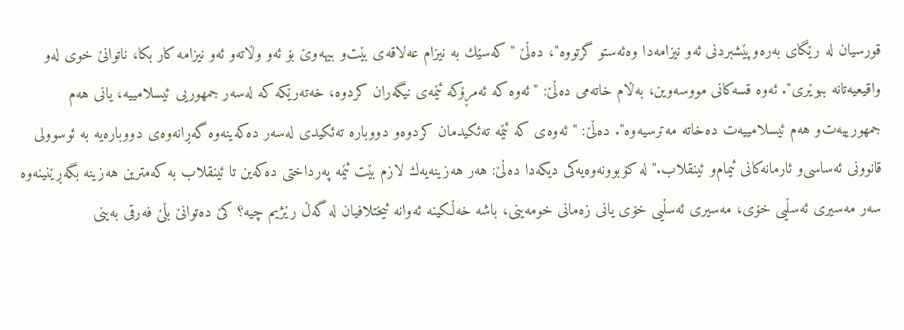قورسیان له‌ رێگای‌ به‌ره‌وپێشبردنی‌ ئه‌و نیزامه‌دا وه‌ئه‌ستو گرتووه‌"، ده‌ڵێ‌ "كه‌سێك به‌ نیزام عه‌لاقه‌ی‌ بێت‌و بیهه‌وێ‌ بۆ ئه‌و وڵاته‌‌و ئه‌و نیزامه‌ كار بكا، ناتوانێ‌ خوی‌ له‌و واقیعیه‌تانه‌ ببوێری‌". ئه‌وه‌ قسه‌كانی‌ مووسه‌وین، به‌ڵام خاته‌می‌ ده‌ڵێ‌: "ئه‌وه‌ كه‌ ئه‌مڕۆكه‌ ئێمه‌ی‌ نیگه‌ران كردوه‌، خه‌ته‌رێكه‌ كه‌ له‌سه‌ر جمهوریی‌ ئیسلامییه‌، یانی‌ هه‌م جمهورییه‌ت‌و هه‌م ئیسلامییه‌ت ده‌خاته‌ مه‌ترسیه‌وه‌". ده‌ڵێ‌: "ئه‌وه‌ی‌ كه‌ ئێمه‌ ته‌ئكیدمان كردوه‌‌و دووباره‌ ته‌ئكیدی‌ له‌سه‌ر ده‌كه‌ینه‌وه‌ گه‌ڕانه‌وه‌ی‌ دووباره‌یه‌ به‌ ئوسوولی‌ قانوونی‌ ئه‌ساسی‌‌و ئارمانه‌كانی‌ ئیمام‌و ئینقلاب." له‌ كۆبوونه‌وه‌یه‌كی‌ دیكه‌دا ده‌ڵێ‌: هه‌ر هه‌زینه‌یه‌ك لازم بێت ئێمه‌ په‌رداختی‌ ده‌كه‌ین تا ئینقلاب به‌ كه‌مترین هه‌زینه‌ بگه‌ڕێنینه‌وه‌ سه‌ر مه‌سیری‌ ئه‌سڵیی‌ خۆی‌، مه‌سیری‌ ئه‌سڵیی‌ خۆی‌ یانی‌ زه‌مانی‌ خومه‌ینی‌، باشه‌ خه‌ڵكینه‌ ئه‌وانه‌ ئیختلافیان له‌ گه‌ڵ رێژیم چیه‌؟ كێ‌ ده‌توانێ‌ بڵێ‌ فه‌رقی‌ به‌ینی‌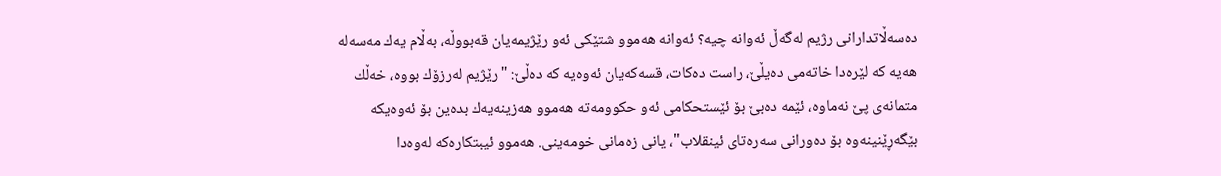ده‌سه‌ڵاتدارانی‌ رژیم له‌گه‌ڵ ئه‌وانه‌ چیه‌؟ ئه‌وانه‌ هه‌موو شتێكی‌ ئه‌و رێژیمه‌یان قه‌بووڵه‌، به‌ڵام یه‌ك مه‌سه‌له‌ هه‌یه‌ كه‌ لێره‌دا خاته‌می‌ ده‌یڵێ‌، راست ده‌كات، قسه‌كه‌یان ئه‌وه‌یه‌ كه‌ ده‌ڵێ‌: "رێژیم له‌رزۆك بووه‌، خه‌ڵك متمانه‌ی‌ پێ‌ نه‌ماوه‌، ئێمه‌ ده‌بێ‌ بۆ ئێستحكامی‌ ئه‌و حكوومه‌ته‌ هه‌موو هه‌زینه‌یه‌ك بده‌ین بۆ ئه‌وه‌یكه‌ بێگه‌ڕێنینه‌وه‌ بۆ ده‌ورانی‌ سه‌ره‌تای‌ ئینقلاب"، یانی‌ زه‌مانی‌ خومه‌ینی‌. هه‌موو ئیبتكاره‌كه‌ له‌وه‌دا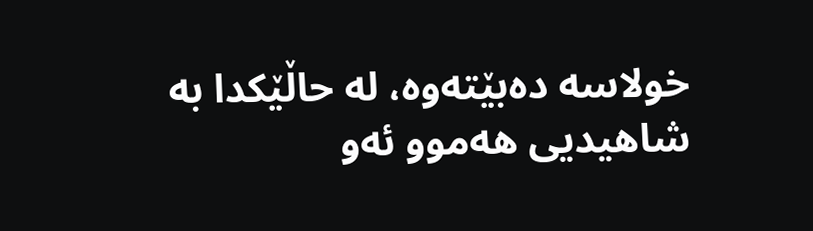خولاسه‌ ده‌بێته‌وه‌، له‌ حاڵێكدا به‌ شاهیدیی‌ هه‌موو ئه‌و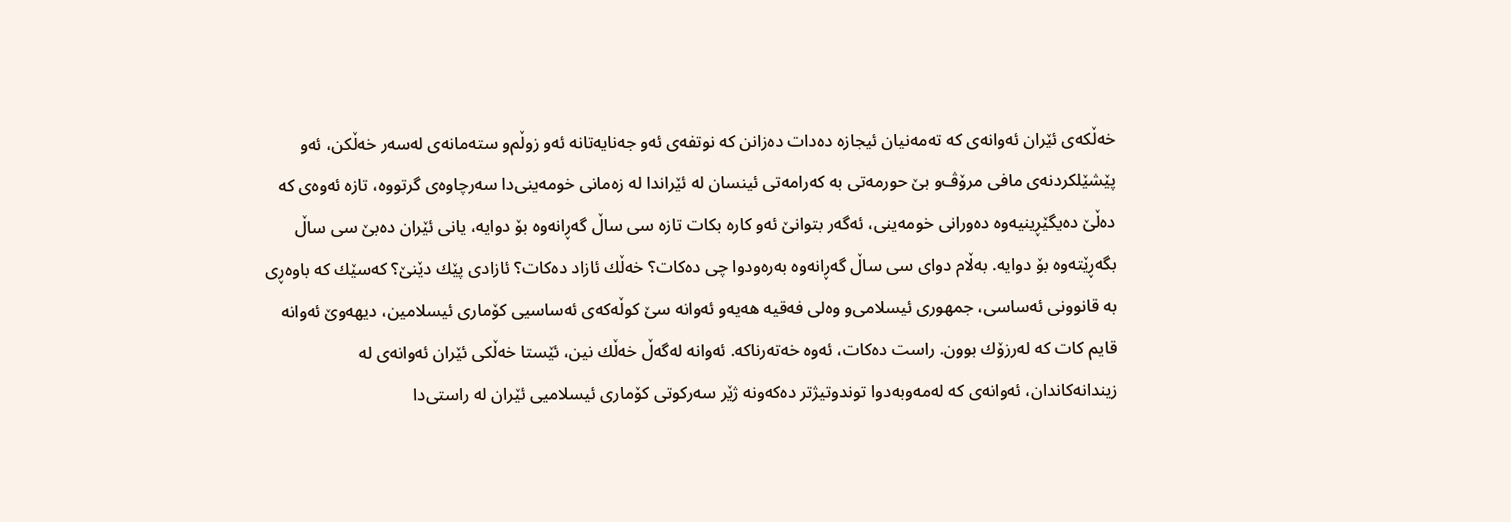خه‌ڵكه‌ی‌ ئێران ئه‌وانه‌ی‌ كه‌ ته‌مه‌نیان ئیجازه‌ ده‌دات ده‌زانن كه‌ نوتفه‌ی‌ ئه‌و جه‌نایه‌تانه‌ ئه‌و زوڵم‌و سته‌مانه‌ی‌ له‌سه‌ر خه‌ڵكن، ئه‌و پێشێلكردنه‌ی‌ مافی‌ مرۆڤ‌و بێ‌ حورمه‌تی‌ به‌ كه‌رامه‌تی‌ ئینسان له‌ ئێراندا له‌ زه‌مانی‌ خومه‌ینی‌دا سه‌رچاوه‌ی‌ گرتووه‌، تازه‌ ئه‌وه‌ی‌ كه‌ ده‌ڵێ‌ ده‌یگێڕینیه‌وه‌ ده‌ورانی‌ خومه‌ینی‌، ئه‌گه‌ر بتوانێ‌ ئه‌و كاره‌ بكات تازه‌ سی‌ ساڵ گه‌ڕانه‌وه‌ بۆ دوایه‌، یانی‌ ئێران ده‌بێ‌ سی‌ ساڵ بگه‌ڕێته‌وه‌ بۆ دوایه‌. به‌ڵام دوای‌ سی‌ ساڵ گه‌ڕانه‌وه‌ به‌ره‌ودوا چی‌ ده‌كات؟ خه‌ڵك ئازاد ده‌كات؟ ئازادی‌ پێك دێنێ‌؟ كه‌سێك كه‌ باوه‌ڕی‌ به‌ قانوونی‌ ئه‌ساسی‌، جمهوری‌ ئیسلامی‌‌و وه‌لی‌ فه‌قیه هه‌یه‌‌و ئه‌وانه‌ سێ‌ كوڵه‌كه‌ی‌ ئه‌ساسیی‌ كۆماری‌ ئیسلامین، دیهه‌وێ‌ ئه‌وانه‌ قایم كات كه‌ له‌رزۆك بوون. راست ده‌كات، ئه‌وه‌ خه‌ته‌رناكه‌. ئه‌وانه‌ له‌گه‌ڵ خه‌ڵك نین، ئێستا خه‌ڵكی‌ ئێران ئه‌وانه‌ی‌ له‌ زیندانه‌كاندان، ئه‌وانه‌ی‌ كه‌ له‌مه‌وبه‌دوا توندوتیژتر ده‌كه‌ونه‌ ژێر سه‌ركوتی‌ كۆماری‌ ئیسلامیی‌ ئێران له‌ راستی‌دا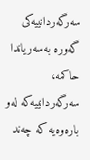سه‌رگه‌ردانییه‌كی‌ گه‌وره‌ به‌سه‌ریاندا حاكمه‌، سه‌رگه‌ردانییه‌كه‌ له‌و باره‌وه‌یه‌ كه‌ چه‌ند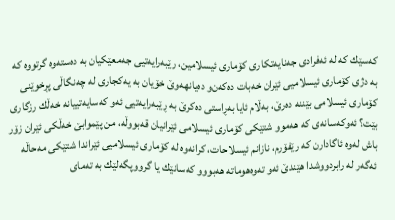كه‌سێك كه‌ له‌ ئه‌فرادی‌ جه‌نایه‌تكاری‌ كۆماری‌ ئیسلامین، رێبه‌رایه‌تیی‌ جه‌معێكیان به‌ ده‌سته‌وه‌ گرتووه‌ كه‌ به‌ دژی‌ كۆماری‌ ئیسلامیی‌ ئێران خه‌بات ده‌كه‌ن‌و ده‌یانهه‌وێ‌ خۆیان به‌ یه‌كجاری‌ له‌ چه‌نگاڵی‌ پڕخوێنی‌ كۆماری‌ ئیسلامی‌ بێننه‌ ده‌رێ‌، به‌ڵام ئایا به‌ڕاستی‌ ده‌كرێ‌ به‌ ڕێبه‌رایه‌تیی‌ ئه‌و كه‌سایه‌تییانه‌ خه‌ڵك رزگاری‌ بێت؟ ئه‌وكه‌سانه‌ی‌ كه‌ هه‌موو شتێكی‌ كۆماری‌ ئیسلامی‌ ئێرانیان قه‌بووڵه‌، من پێموابێ‌ خه‌ڵكی‌ ئێران زۆر باش له‌وه‌ ئاگادارن كه‌ رێفۆرم، نازانم ئیسلاحات، كرانه‌وه‌ له‌ كۆماری‌ ئیسلامیی‌ ئێراندا شتێكی‌ مه‌حاڵه‌ ئه‌گه‌ر له‌ رابردووشدا هێندێ‌ ئه‌و ته‌وه‌هوماته‌ هه‌بوو‌و كه‌سانێك یا گرووپگه‌لێك به‌ ته‌مای‌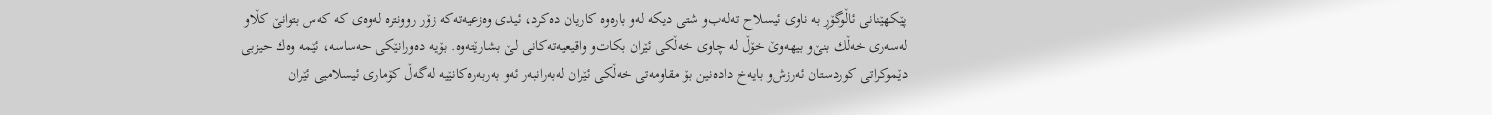پێكهێنانی‌ ئاڵوگۆڕ به‌ ناوی‌ ئیسلاح ته‌له‌ب‌و شتی‌ دیكه‌ له‌و باره‌وه‌ كاریان ده‌كرد، ئیدی‌ وه‌زعیه‌ته‌كه‌ زۆر روونتره‌ له‌وه‌ی‌ كه‌ كه‌س بتوانێ‌ كڵاو له‌سه‌ری‌ خه‌ڵك بنێ‌‌و بیهه‌وێ‌ خۆڵ له‌ چاوی‌ خه‌ڵكی‌ ئێران بكات‌و واقیعیه‌ته‌كانی‌ لـێ‌ بشارێته‌وه‌. بۆیه‌ ده‌ورانێكی‌ حه‌ساسه‌، ئێمه‌ وه‌ك حیزبی‌ دێموكراتی‌ كوردستان ئه‌رزش‌و بایه‌خ داده‌نین بۆ مقاومه‌تی‌ خه‌ڵكی‌ ئێران له‌به‌رانبه‌ر ئه‌و به‌ربه‌ره‌كانێیه‌ له‌گه‌ڵ كۆماری‌ ئیسلامیی‌ ئێران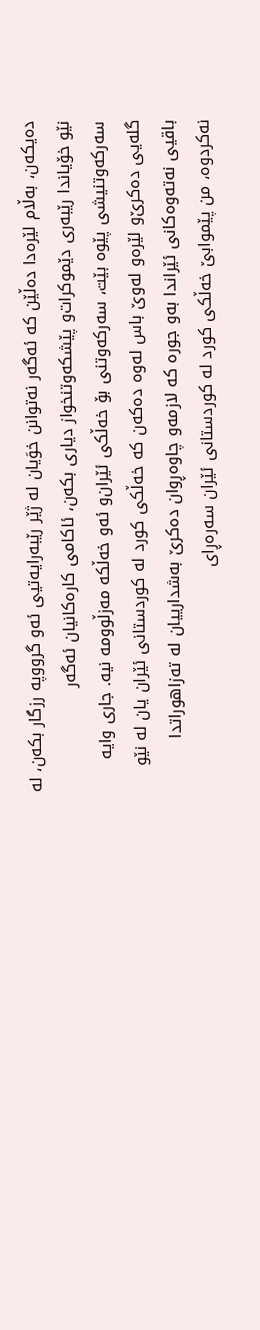ده‌یكه‌ن، به‌ڵام لێره‌دا ده‌ڵێن كه‌ ئه‌گه‌ر نه‌توانن خوَیان له‌ ژێر رێبه‌رایه‌تیی‌ ئه‌و گرووپه‌ رزگار بكه‌ن، له‌ نێو خۆیاندا رێبه‌ری‌ دێموكرات‌و پێشكه‌وتنخواز دیاری‌ بكه‌ن، ئاكامی‌ كاره‌كانیان ئه‌گه‌ر سه‌ركه‌وتنیشی‌ پێوه‌ بێت، سه‌ركه‌وتنی‌ بۆ خه‌ڵكی‌ ئێران‌و ئه‌و خه‌ڵكه‌ مه‌زڵوومه‌ نیه‌. جاری‌ وایه‌ گله‌یی‌ ده‌كرێ‌‌و لێره‌‌و له‌وێ‌ باس له‌وه‌ ده‌كه‌ن كه‌ خه‌ڵكی‌ كورد له‌ كوردستانی‌ ئێران یان له‌ نێو باقیی‌ نه‌ته‌وه‌كانی‌ ئێراندا به‌و جوره‌ كه‌ لازمه‌‌و چاوه‌ڕوان ده‌كرێ‌ به‌شدارییان له‌ ته‌زاهوراتدا نه‌كردوه‌، من پێموابێ‌ خه‌ڵكی‌ كورد له‌ كوردستانی‌ ئێران سه‌ره‌ڕای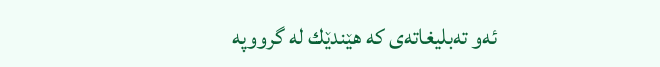ئه‌و ته‌بلیغاته‌ی‌ كه‌ هێندێك له‌ گرووپه‌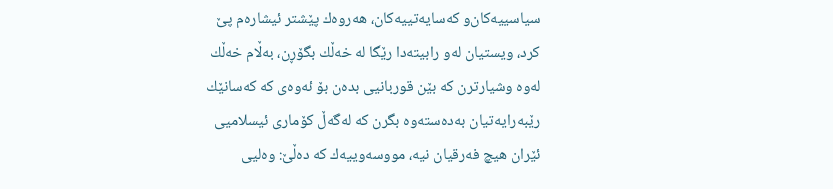سیاسییه‌كان‌و كه‌سایه‌تییه‌كان، هه‌روه‌ك پێشتر ئیشاره‌م پێ‌ كرد، ویستیان له‌و رابیته‌دا رێگا له‌ خه‌ڵك بگۆڕن، به‌ڵام خه‌ڵك له‌وه‌ وشیارترن كه‌ بێن قوربانیی‌ بده‌ن بۆ ئه‌وه‌ی‌ كه‌ كه‌سانێك رێبه‌رایه‌تیان به‌ده‌سته‌وه‌ بگرن كه‌ له‌گه‌ڵ كۆماری‌ ئیسلامیی‌ ئێران هیچ فه‌رقیان نیه‌، مووسه‌وییه‌ك كه‌ ده‌ڵێ‌: وه‌لیی‌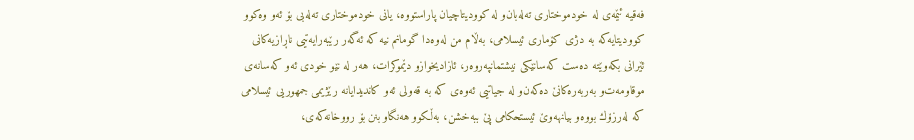فه‌قیه ئێمه‌ی‌ له‌ خودموختاری‌ ته‌له‌بان‌و له‌ كوودیتاچیان پاراستووه‌، یانی‌ خودموختاری‌ ته‌له‌بی‌ بۆ ئه‌و وه‌كوو كوودیتایه‌كه‌ به‌ دژی‌ كۆماری‌ ئیسلامی‌، به‌ڵام من له‌وه‌دا گومانم نیه‌ كه‌ ئه‌گه‌ر رێبه‌رایه‌تیی‌ ناڕازیه‌كانی‌ ئێرانی‌ بكه‌وێته‌ ده‌ست كه‌سانێكی‌ نیشتمانپه‌روه‌ر، ئازادیخواز‌و دێموكرات، هه‌ر له‌ نێو خودی‌ ئه‌و كه‌سانه‌ی‌ موقاومه‌ت‌و به‌ربه‌ره‌كانێ‌ ده‌كه‌ن‌و له‌ جیاتیی‌ ئه‌وه‌ی‌ كه‌ به‌ قه‌ولی‌ ئه‌و كاندیدایانه‌ رێژیمی‌ جمهوریی‌ ئیسلامی‌ كه‌ له‌رزۆك بووه‌‌و بیانهه‌وێ‌ ئیستحكامی‌ پێ‌ ببه‌خشن، به‌ڵكوو هه‌نگاو بنن بۆ رووخانه‌كه‌ی‌،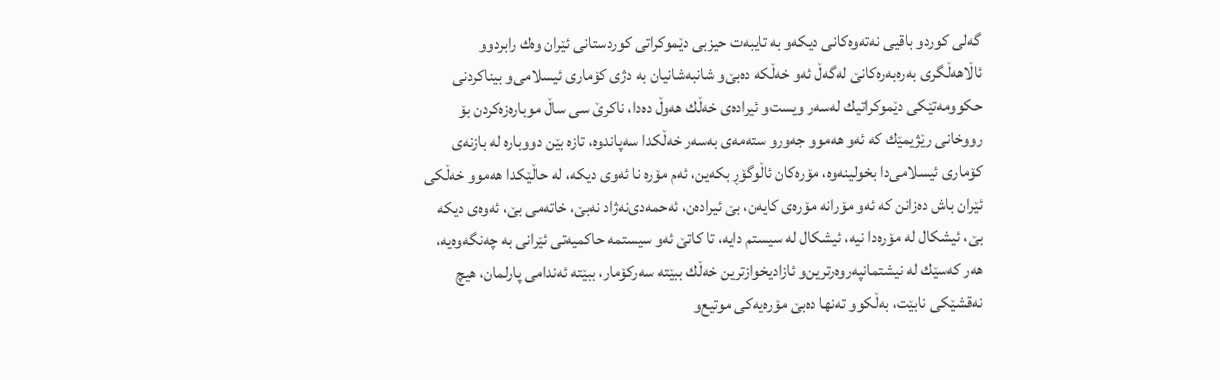گه‌لی‌ كورد‌و باقیی‌ نه‌ته‌وه‌كانی‌ دیكه‌‌و به‌ تایبه‌ت حیزبی‌ دێموكراتی‌ كوردستانی‌ ئێران وه‌ك رابردوو ئاڵاهه‌ڵگری‌ به‌ره‌به‌ره‌كانێ‌ له‌گه‌ڵ ئه‌و خه‌ڵكه‌ ده‌بێ‌‌و شانبه‌شانیان به‌ دژی‌ كۆماری‌ ئیسلامی‌‌و بیناكردنی‌ حكوومه‌تێكی‌ دێموكراتیك له‌سه‌ر ویست‌و ئیراده‌ی‌ خه‌ڵك هه‌وڵ ده‌دا، ناكرێ‌ سی‌ ساڵ موباره‌زه‌كردن بۆ رووخانی‌ رێژیمێك كه‌ ئه‌و هه‌موو جه‌ورو سته‌مه‌ی‌ به‌سه‌ر خه‌ڵكدا سه‌پاندوه‌، تازه‌ بێن دووباره‌ له‌ بازنه‌ی‌ كۆماری‌ ئیسلامی‌دا بخولینه‌وه‌، مۆره‌كان ئاڵوگۆڕ بكه‌ین، ئه‌م مۆره‌ نا ئه‌وی‌ دیكه‌، له‌ حاڵێكدا هه‌موو خه‌ڵكی‌ ئێران باش ده‌زانن كه‌ ئه‌و مۆرانه‌ مۆره‌ی‌ كایه‌ن، بێ‌ ئیراده‌ن، ئه‌حمه‌دی‌نه‌ژاد نه‌بێ‌، خاته‌می‌ بێ‌، ئه‌وه‌ی‌ دیكه‌ بێ‌، ئیشكال له‌ مۆره‌دا نیه‌، ئیشكال له‌ سیستم دایه‌، تا كاتێ‌ ئه‌و سیستمه‌ حاكمیه‌تی‌ ئێرانی‌ به‌ چه‌نگه‌وه‌یه‌، هه‌ر كه‌سێك له‌ نیشتمانپه‌روه‌رترین‌و ئازادیخوازترین خه‌ڵك ببێته‌ سه‌ركۆمار، ببێته‌ ئه‌ندامی‌ پارلمان، هیچ نه‌قشێكی‌ نابێت، به‌ڵكوو ته‌نها ده‌بێ‌ مۆره‌یه‌كی‌ موتیع‌و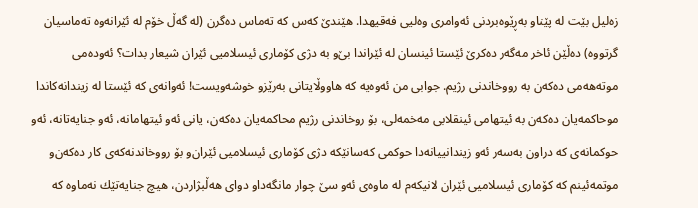زه‌لیل بێت له‌ پێناو به‌ڕێوه‌بردنی‌ ئه‌وامری‌ وه‌لیی‌ فه‌قیهدا. هێندێ‌ كه‌س كه‌ ته‌ماس ده‌گرن (له‌ گه‌ڵ خۆم له‌ ئێرانه‌وه‌ ته‌ماسیان گرتووه‌) ده‌ڵێن ئاخر مه‌گه‌ر ده‌كرێ‌ ئێستا ئینسان له‌ ئێراندا بێ‌‌و به‌ دژی‌ كۆماری‌ ئیسلامیی‌ ئێران شیعار بدات؟ ئه‌وده‌می‌ موته‌هه‌می‌ ده‌كه‌ن به‌ رووخاندنی‌ رژیم. جوابی‌ من ئه‌وه‌یه‌ كه‌ هاووڵایتانی‌ به‌رێز‌و خوشه‌ویست! ئه‌وانه‌ی‌ كه‌ ئێستا له‌ زیندانه‌كاندا موحاكمه‌یان ده‌كه‌ن به‌ ئیتهامی‌ ئینقلابی‌ مه‌خمه‌لی‌، بۆ روخاندنی‌ رژیم محاكمه‌یان ده‌كه‌ن، یانی‌ ئه‌و ئیتهامانه‌، ئه‌و جنایه‌تانه‌، ئه‌و حوكمانه‌ی‌ كه‌ دراون به‌سه‌ر ئه‌و زیندانییانه‌دا حوكمی‌ كه‌سانێكه‌ دژی‌ كۆماری‌ ئیسلامیی‌ ئێران‌و بۆ رووخاندنه‌كه‌ی‌ كار ده‌كه‌ن‌و موتمه‌ئینم كه‌ كۆماری‌ ئیسلامیی‌ ئێران لانیكه‌م له‌ ماوه‌ی‌ ئه‌و سێ‌ چوار مانگه‌دا‌و دوای‌ هه‌ڵبژاردن، هیچ جنایه‌تێك نه‌ماوه‌ كه‌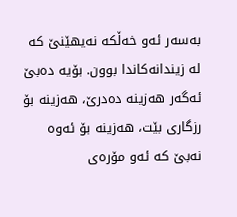به‌سه‌ر ئه‌و خه‌ڵكه‌ نه‌یهێنێ‌ كه‌ له‌ زیندانه‌كاندا بوون. بۆیه‌ ده‌بێ‌ ئه‌گه‌ر هه‌زینه‌ ده‌درێ‌، هه‌زینه‌ بۆ رزگاری‌ بێت، هه‌زینه‌ بۆ ئه‌وه‌ نه‌بێ‌ كه‌ ئه‌و مۆره‌ی‌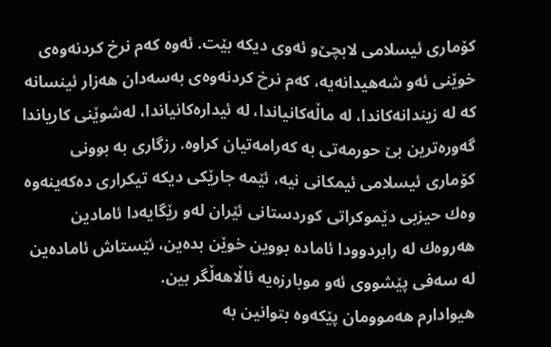كۆماری‌ ئیسلامی‌ لابچێ‌‌و ئه‌وی‌ دیكه‌ بێت. ئه‌وه‌ كه‌م نرخ كردنه‌وه‌ی‌ خوێنی‌ ئه‌و شه‌هیدانه‌یه‌، كه‌م نرخ كردنه‌وه‌ی‌ به‌سه‌دان هه‌زار ئینسانه‌ كه‌ له‌ زیندانه‌كاندا، له‌ ماڵه‌كانیاندا، له‌ ئیداره‌كانیاندا، له‌شوێنی‌ كاریاندا گه‌وره‌ترین بێ‌ حورمه‌تی‌ به‌ كه‌رامه‌تیان كراوه‌. رزگاری‌ به‌ بوونی‌ كۆماری‌ ئیسلامی‌ ئیمكانی‌ نیه‌، ئێمه‌ جارێكی‌ دیكه‌ تیكراری‌ ده‌كه‌ینه‌وه‌ وه‌ك حیزبی‌ دێموكراتی‌ كوردستانی‌ ئێران له‌و رێگایه‌دا ئامادین هه‌روه‌ك له‌ رابردوودا ئاماده‌ بووین خوێن بده‌ین، ئێستاش ئاماده‌ین له‌ سه‌فی‌ پێشووی‌ ئه‌و موبارزه‌یه‌ ئاڵاهه‌ڵگر بین.
هیوادارم هه‌موومان پێكه‌وه‌ بتوانین به‌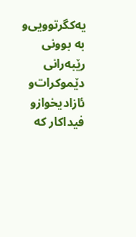یه‌كگرتوویی‌‌و به‌ بوونی‌ رێبه‌رانی‌ دێموكرات‌و ئازادیخواز‌و فیداكار كه‌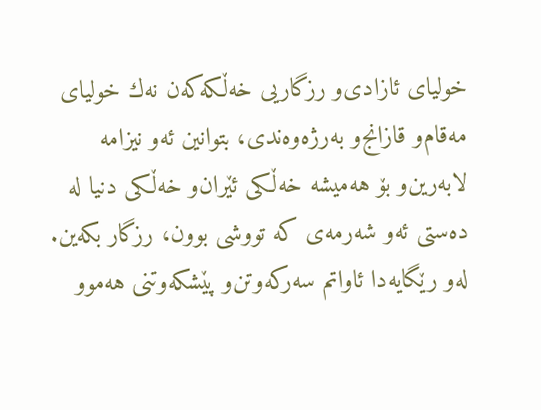خولیای‌ ئازادی‌‌و رزگاریی‌ خه‌ڵكه‌كه‌ن نه‌ك خولیای‌ مه‌قام‌و قازانج‌و به‌رژه‌وه‌ندی‌، بتوانین ئه‌و نیزامه‌ لابه‌رین‌و بۆ هه‌میشه‌ خه‌ڵكی‌ ئێران‌و خه‌ڵكی‌ دنیا له‌ ده‌ستی‌ ئه‌و شه‌رمه‌ی‌ كه‌ تووشی‌ بوون، رزگار بكه‌ین. له‌و رێگایه‌دا ئاواتم سه‌ركه‌وتن‌و پێشكه‌وتنی‌ هه‌موو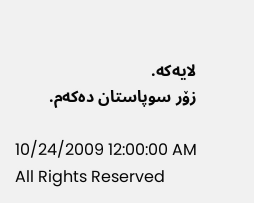لایه‌كه‌.
زۆر سوپاستان ده‌كه‌م.

10/24/2009 12:00:00 AM
All Rights Reserved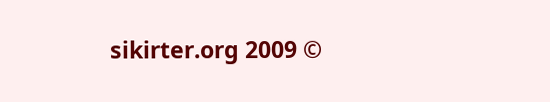sikirter.org 2009 ©